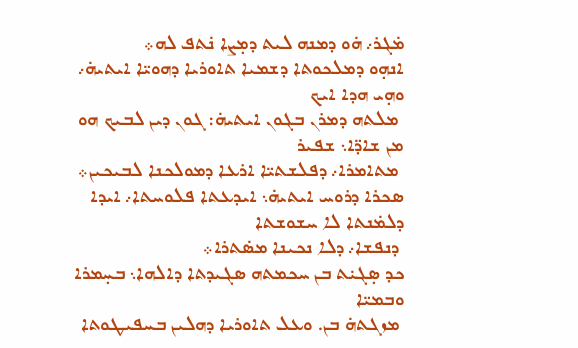ܡ̇ܓܪ܇ ܗ̇ܘ ܕܡܢܗ ܠܝܬ ܕܡ̣ܨܐ ܢ̇ܬܦ ܠܗ܀
ܐܢܗ̣ܘ ܕܡܠܟܘܬܐ ܕܫܡܝܐ ܬܐܘܪܝܐ ܕܗܘܝ̈ܐ ܐܝܬܝܗ̇܇ ܘܗ̣ܝ ܗܕܐ ܐܝܟ
 ܡܠܬܗ ܕܡܪܢ ܒܓܘܢ ܐܝܬܝܗ̇: ܓܘܢ ܕܝܢ ܠܒܝܟ ܗܘ ܡܢ ܫܐܕ̈ܐ܆ ܫܦܝܪ
 ܡܬܐܡܪܐ܇ ܕܦܠܫܬܝ̈ܐ ܐܪܥܐ ܕܡܘܠܟܢܐ ܠܒܝܟܝܢ܀
ܣܟܪܐ ܕܪܘܚ ܐܝܬܝܗ̇܆ ܐܝܕܥܬܐ ܦܠܘܚܬܐ܇ ܐܝܕܐ ܕܠܡ̇ܢܬܐ ܠܐ ܚܫܘܫܬܐ
 ܕܢܦܫܐ܇ ܕܠܐ ܢܟܝܢܐ ܡܣ̇ܬܪܐ܀
ܟܕ ܣ̣ܓܝ̇ܬ ܒܢ ܚܟܡܬܗ ܣܓܝܕܬܐ ܕܐܠܗܐ܆ ܒܚ̣ܡܪܐ ܘܒܡܝ̈ܐ
 ܡܙܓܬܗ̇ ܒܢ. ܘܥܠ ܬܐܘܪܝܐ ܕܗܠܝܢ ܒܚܦܝܛܘܬܐ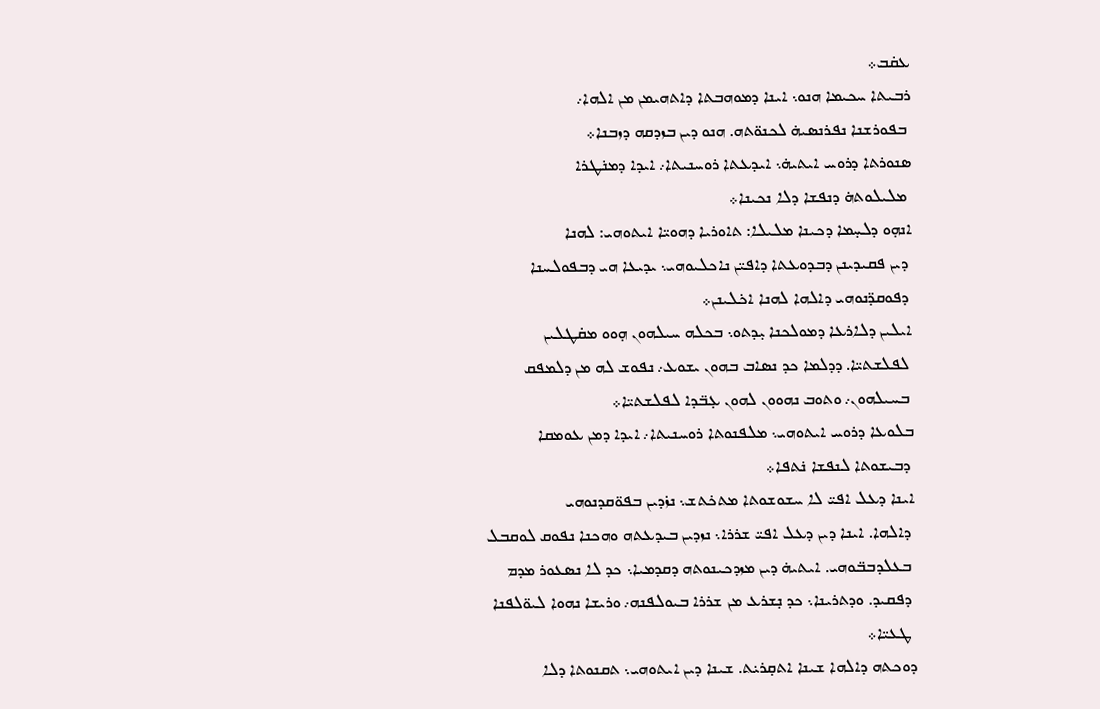ܥܩ̇ܒ܀
ܪܒܝܬܐ ܚܟܝܡܐ ܗܢܘ܆ ܐܝܢܐ ܕܡܘܗܒܬܐ ܕܐܬܗܝܡܢ ܡܢ ܐܠܗܐ܇
 ܒܦܘܪܫܢܐ ܢܦܪܢܣܝܗ̇ ܠܟܢܘ̈ܬܗ. ܗܢܘ ܕܝܢ ܒܙܕܩܗ ܕܙܒܢܐ܀
ܣܢܘܪܬܐ ܕܪܘܚ ܐܝܬܝܗ̇܆ ܐܝܕܥܬܐ ܪܘܚܢܝܬܐ܇ ܐܝܕܐ ܕܡܢ̇ܛܪܐ
 ܡܠܝܠܘܬܗ̇ ܕܢܦܫܐ ܕܠܐ ܢܟܝܢܐ܀
ܐܢܗ̣ܘ ܕܠܚ̣ܡܐ ܕܟܝܢܐ ܡܠܝܠܐ: ܬܐܘܪܝܐ ܕܗܘܝ̈ܐ ܐܝܬܘܗܝ: ܠܗܢܐ
 ܕܝܢ ܦܩܝܕܝܢܢ ܕܒܕܘܥܬܐ ܕܐܦܝ̈ܢ ܢܐܟܠܝܘܗܝ܆ ܝܕܝܥܐ ܗܝ ܕܒܦܘܠܚܢܐ
 ܕܦܘܩܕ̈ܢܘܗܝ ܕܐܠܗܐ ܠܗܢܐ ܐܟ̇ܠܝܢܢ܀
ܐܝܠܝܢ ܕܠܐܪܥܐ ܕܡܘܠܟܢܐ ܝ̣ܕܬܘ܆ ܒܟܠܗ ܚܝܠܗܘܢ ܗ̣ܘܘ ܡܩ̇ܛܠܝܢ
 ܠܦܠܫܬܝ̈ܐ. ܕܕܠܡܐ ܟܕ ܢܣܐܒ ܒܗܘܢ ܝܫܘܥ܇ ܢܦܘܫ ܠܗ ܡܢ ܕܠܡܦܩ
 ܒܚܝܠܗܘܢ܇ ܘܬܘܒ ܢܗܘܘܢ ܠܗܘܢ ܥ̣ܒ̈ܕܐ ܠܦܠܫܬܝ̈ܐ܀
ܒܠܘܥܐ ܕܪܘܚ ܐܝܬܘܗܝ܆ ܡܠܦܢܘܬܐ ܪܘܚܢܝܬܐ܇ ܐܝܕܐ ܕܡܢ ܥܘܡܩܐ
 ܕܒܝܫܘܬܐ ܠܢܦܫܐ ܢ̇ܬܦܐ܀
ܐܝܢܐ ܕܥܠ ܐܦܝ̈ ܠܐ ܚܫܘܫܘܬܐ ܡܬܟ̇ܬܫ܆ ܢܙ̇ܕܝܢ ܒܦܘ̈ܩܕܢܘܗܝ
 ܕܐܠܗܐ. ܐܝܢܐ ܕܝܢ ܕܥܠ ܐܦܝ̈ ܫܪܪܐ܆ ܢܙܕܝܢ ܒܝܕܥܬܗ ܘܗܟܢܐ ܢܦܘܩ ܠܘܩܒܠ
 ܒܥܠܕܒܒ̈ܘܗܝ. ܐܝܬܝܗ̇ ܕܝܢ ܡܙܕܟܝܢܘܬܗ ܕܩܕܡܝܐ܆ ܟܕ ܠܐ ܢܣܥܘܪ ܡܕܡ
 ܕܦܩܝܕ. ܘܕܬܪܝܢܐ܆ ܟܕ ܢ̣ܫܪܥ ܡܢ ܫܪܪܐ ܒܝܘܠܦܢܗ܇ ܘܪܝܫܐ ܢܗܘܐ ܠܝܘ̈ܠܦܢܐ
 ܛܥܝ̈ܐ܀
ܕܘܟܬܗ ܕܐܠܗܐ ܫܝܢܐ ܐܬܩ̣ܪܝ̇ܬ. ܫܝܢܐ ܕܝܢ ܐܝܬܘܗܝ܆ ܬܩܢܘܬܐ ܕܠܐ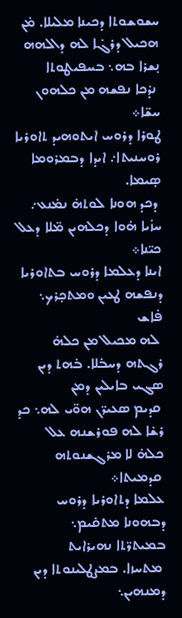ܚܫܘܫܘܬܐ ܕܟܝܢܐ ܡܠܝܠܐ. ܡ̇ܢ ܗܟܝܠ ܕܪܓ̇ܐ ܠܗ ܕܐܠܗܗ ܢ̣ܫܪܐ ܒܗ܆ ܒܚܦܝܛܘܬܐ
 ܢܕ̇ܟܐ ܢܦܫܗ ܡܢ ܟܠܗܘܢ ܚܫ̈ܐ܀
ܛܘܪܐ ܕܪܘܚ ܐܝܬܘܗܝܕ ܬܐܘܪܝܐ ܪܘܚܢܝܬܐ܇ ܐܝܕܐ ܕܒܡܪܘܡܐ ܣ̣ܝܡܐ.
 ܕܟܕ ܗܘܢܐ ܠܘܬܗ̇ ܢܡ̇ܢܥ܇ ܚܙ̇ܝܐ ܗ̇ܘܐ ܕܟܠܗܝܢ ܡ̈ܠܐ ܕܥܠ ܟܝ̈ܢܐ܀
ܐܝܢܐ ܕܥܠܡܐ ܕܪܘܚ ܒܬܐܘܪܝܐ ܕܢܦܫܗ ܛܥܝܢ ܘܡܬܟ̣ܪܟ܆ ܦ̇ܐܫ
 ܠܗ ܡܟܝܠ ܡܢ ܟܠܗ̇ ܪܓܬܗ ܕܚܒ̇ܠܐ. ܒ̇ܗܬ ܕܝܢ ܣܓܝ ܒܐܝܠܝܢ ܕܡܢ
 ܩܕܝܡ ܣܥܝܪ̈ܢ ܗܘ̈ܝ ܠܗ܆ ܟܕ ܪܫ̇ܐ ܠܗ ܦܘܪܫܢܗ ܥܠ ܟܠܗ̇ ܠܐ ܡܪܓܫܢܘܬܗ
 ܩܕܡܝܬܐ܀
ܥܠܡܐ ܕܬܐܘܪܝܐ ܕܪܘܚ ܕܒܗܘܢܐ ܡܬܩ̇ܝܡ܆ ܒܡܝܬܪ̈ܬܐ ܢܗܝܪܐܝܬ
 ܡܬܚܙܐ. ܒܡܨܛܠܝܢܘܬܐ ܕܝܢ ܕܡܢܗܝܢ܆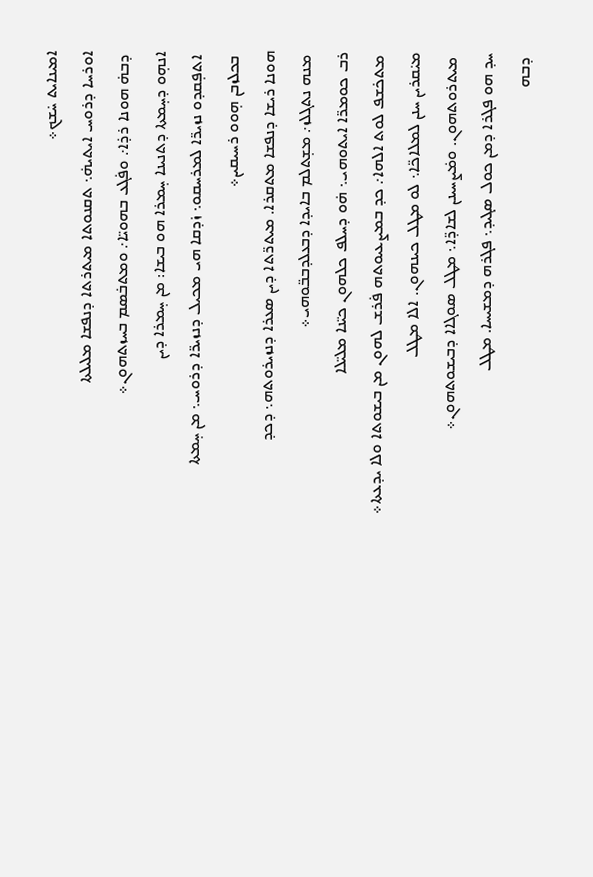ܐܡܝܢܐܝܬ ܚ̇ܫܟ܀
ܐܘܪܚܐ ܕܪܘܚ ܐܝܬܝܗ̇܆ ܬܩܢܘܬܐ ܡܝܬܪܬܐ ܕܢܦܫܐ ܡܠܝܠܬܐ
 ܕܒܗ̇ ܗܘܢܐ ܪܕ̇ܐ܇ ܘܦ̇ܓܥ ܒܗܘܝ̈ܐ܇ ܘܡܬܒ̇ܣܡ ܒܚܙܬܗܘܢ܀
ܐܢܗ̣ܘ ܕܚ̣ܡܬܐ ܕܬܢܝܢܐ ܚ̣ܡܪܐ ܗܘ ܒܝܫܐ: ܡܢ ܚ̣ܡܪܐ ܕܝܢ
 ܐܬܦ̣ܩܕܘ ܢܙܝܪ̈ܐ ܠܡܪܚܩܘ܆ ܙ̇ܕܩܐ ܗܝ ܡܟܝܠ ܕܢܙܝܪ̈ܐ ܕܪܘܚ܆ ܡܢ ܚ̣ܡܬܐ
 ܒܟܠܙܒܢ ܗ̣ܘܘ ܪܚܝܩܝܢ܀
ܗܘܢܐ ܪܝܫܐ ܕܢܦܫܐ ܡܬܩܪܐ. ܡܝܬܪ̈ܬܐ ܕܝܢ ܣܥܪܐ ܕܢܙܝܪܘܬܗ܆ ܕܟܕ
 ܡܢܗ ܢܬܓܠܙ܇ ܡܫ̣ܬܠܡ ܒܐܝܕܐ ܕܒܥܠܕܒܒ̈ܘܗܝ܀
ܪܒ ܟܘܡܪ̈ܐ ܐܝܬܘܗܝ܆ ܗ̇ܘ ܕܚܠܦ ܟܠܗܘܢ ܟܝ̈ܢܐ ܡܠܝ̈ܠܐ
 ܡܬܟ̇ܫܦ ܠܘܬ ܐܠܗܐ܇ ܟܕ ܒܡܨܥܝܘܬܗ ܦ̇ܪܫ ܠܗܘܢ ܡܢ ܒܝܫܘܬܐ ܘܠܐ ܝܕܥܬܐ܀
ܡܝ̇ܩܪܝܢ ܚܢܢ ܠܡܠܐܟ̈ܐ܆ ܠܘ ܡܛܠ ܟܝܢܗܘܢ. ܐܠܐ ܡܛܠ
 ܡܝܬܪܘܬܗܘܢ. ܘܡ̇ܨܚܝܢܢ ܠܫܐܕ̈ܐ܆ ܡܛܠ ܣܘܓܐܐ ܕܒܝܫܘܬܗܘܢ܀
ܚܕ ܗܘ ܦܓܪܐ ܕܡܢ ܟܘܠ ܣܓܝܕ܆ ܦܓܪܗ ܕܡܫܝܚܐ. ܡܛܠ
 ܕܒܗ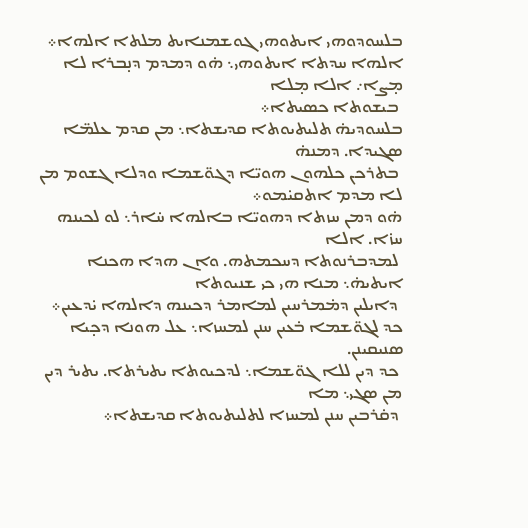ܒܠܚܘܕܘܗܝ ܐܝܬܘܗܝ ܓܘܫܡܢܐܝܬ ܡܠܬܐ ܐܠܗܐ܀
ܐܠܗܐ ܚܕܬܐ ܐܝܬܘܗܝ܆ ܗ̇ܘ ܕܡܕܡ ܕܢ̣ܒܪܐ ܠܐ ܡ̣ܨܐ܇ ܐܠܐ ܡ̣ܠܐ
 ܒܝܫܘܬܐ ܟܣܝܬܐ܀
ܒܠܚܘܕܝܗ̇ ܬܠܝܬܝܘܬܐ ܩܕܝܫܬܐ܆ ܡܢ ܩܕܡ ܥܠܡ̈ܐ ܣܓܝܕܐ. ܕܡܢܗ̇
 ܒܬܪܟܢ ܟܠܗܘܢ ܗܘܝ̈ܐ ܕܓܘ̈ܫܡܐ ܘܕܠܐ ܓܫܘܡ ܡܢ ܠܐ ܡܕܡ ܐܬܩܝ̇ܡܘ܀
ܗ̇ܘ ܕܡܢ ܚܙܬܐ ܕܗܘܝ̈ܐ ܒܐܠܗܐ ܚ̇ܐܪ܆ ܠܘ ܠܟܝܢܗ ܚܙ̇ܐ. ܐܠܐ
 ܠܡܕܒܪܢܘܬܐ ܕܚܟܡܬܗ. ܘܐܢ ܗܕܐ ܗܟܢܐ ܐܝܬܝܗ̇܆ ܡܢܐ ܗܝ ܟܝ ܫܢܝܘܬܐ
 ܕܐܝܠܝܢ ܕܡ̇ܡܪܚܝܢ ܠܡܐܡܪ ܕܟܝܢܗ ܕܐܠܗܐ ܝ̇ܕܥܝܢ܀
ܟܕ ܠܓܘ̈ܫܡܐ ܒ̇ܥܝܢ ܚܢܢ ܠܡܚܙܐ܆ ܥܠ ܗܘܢܐ ܕܟ̣ܝܐ ܣܢܝܩܝܢܢ.
 ܟܕ ܕܝܢ ܠܠܐ ܓܘ̈ܫܡܐ܆ ܠܕܟܝܘܬܐ ܝܬܝܪܬܐ. ܝܬܝܪ ܕܝܢ ܡܢ ܣܓܝ܆ ܡܐ
 ܕܩ̇ܪܒܝܢ ܚܢܢ ܠܡܚܙܐ ܠܬܠܝܬܝܘܬܐ ܩܕܝܫܬܐ܀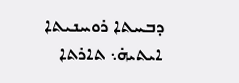ܕܒܚܬܐ ܪܘܚܢܝܬܐ ܐܝܬܝܗ̇܆ ܬܐܪܬܐ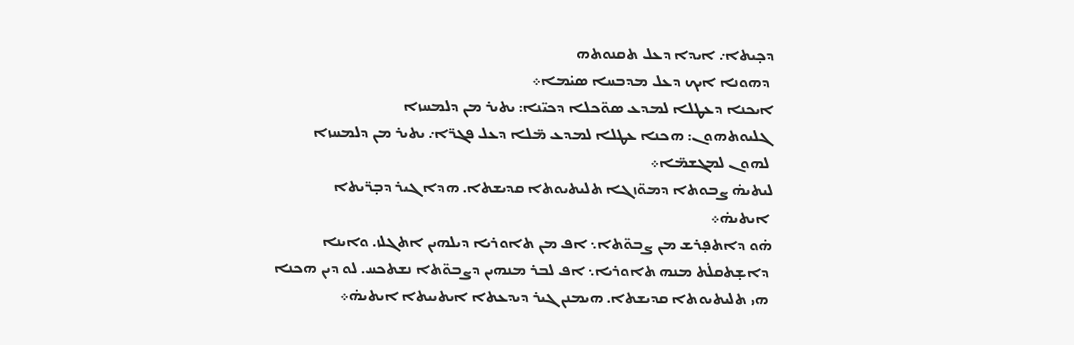ܕܟ̣ܝܬܐ܇ ܐܝܕܐ ܕܥܠ ܬܩܢܘܬܗ
 ܕܗܘܢܐ ܐܝܟ ܕܥܠ ܡܕܒܚܐ ܣܝ̇ܡܐ܀
ܐܝܟܢܐ ܕܥܛܠܐ ܠܡܕܥ ܣܘ̈ܟܠܐ ܕܟܝ̈ܢܐ: ܝܬܝܪ ܡܢ ܕܠܡܚܙܐ
 ܓܠܝܘܬܗܘܢ: ܗܟܢܐ ܥܛܠܐ ܠܡܕܥ ܡ̈ܠܐ ܕܥܠ ܦܓܪ̈ܐ܇ ܝܬܝܪ ܡܢ ܕܠܡܚܙܐ
 ܠܗܘܢ ܠܡܓܫܡ̈ܐ܀
ܠܝܬܝܗ̇ ܨܒܘܬܐ ܕܡܘ̈ܙܓܐ ܬܠܝܬܝܘܬܐ ܩܕܝܫܬܐ. ܗܕܐ ܓܝܪ ܕܒ̣ܪ̈ܝܬܐ
 ܐܝܬܝܗ̇܀
ܗ̇ܘ ܕܐܬܦ̣ܪܫ ܡܢ ܨܒܘ̈ܬܐ܆ ܐܦ ܡܢ ܬܐܘܪܝܐ ܕܝܠܗܝܢ ܐܬܓܠܙ. ܘܐܝܢܐ
 ܕܐܫ̣ܬܩܠ̇ܬ ܡܢܗ ܬܐܘܪܝܐ܆ ܐܦ ܠܒܪ ܡܢܗܝܢ ܕܨܒܘ̈ܬܐ ܢܫܬܟܚ. ܠܘ ܕܝܢ ܗܟܢܐ
 ܗܝ ܬܠܝܬܝܘܬܐ ܩܕܝܫܬܐ. ܗܝܡܢܢ ܓܝܪ ܕܝܕܥܬܐ ܐܝܬܝܝܬܐ ܐܝܬܝܗ̇܀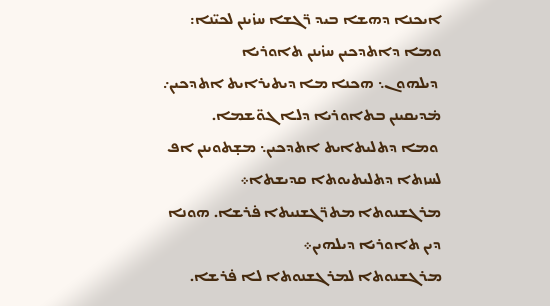ܐܝܟܢܐ ܕܗܫܐ ܒܝܕ ܪ̈ܓܫܐ ܚܙ̇ܝܢܢ ܠܟܝ̈ܢܐ: ܘܡܐ ܕܐܬܕܟܝܢ ܚܙ̇ܝܢܢ ܬܐܘܪܝܐ
 ܕܝܠܗܘܢ܆ ܗܟܢܐ ܡܐ ܕܝܬܝܪܐܝܬ ܐܬܕܟܝܢ܇ ܡ̇ܕܝܩܝܢܢ ܒܬܐܘܪܝܐ ܕܠܐ ܓܘ̈ܫܡܐ.
 ܘܡܐ ܕܬܠܝܬܐܝܬ ܐܬܕܟܝܢ܆ ܡܫ̣ܬܘܝܢܢ ܐܦ ܠܚܙܬܐ ܕܬܠܝܬܝܘܬܐ ܩܕܝܫܬܐ܀
ܡܪܓܫܢܘܬܐ ܡܬܪ̈ܓܫܢܝܬܐ ܦ̇ܪܫܐ. ܗܘܢܐ ܕܝܢ ܬܐܘܪܝܐ ܕܝܠܗܝܢ܀
ܡܪܓܫܢܘܬܐ ܠܡܪܓܫܢܘܬܐ ܠܐ ܦ̇ܪܫܐ.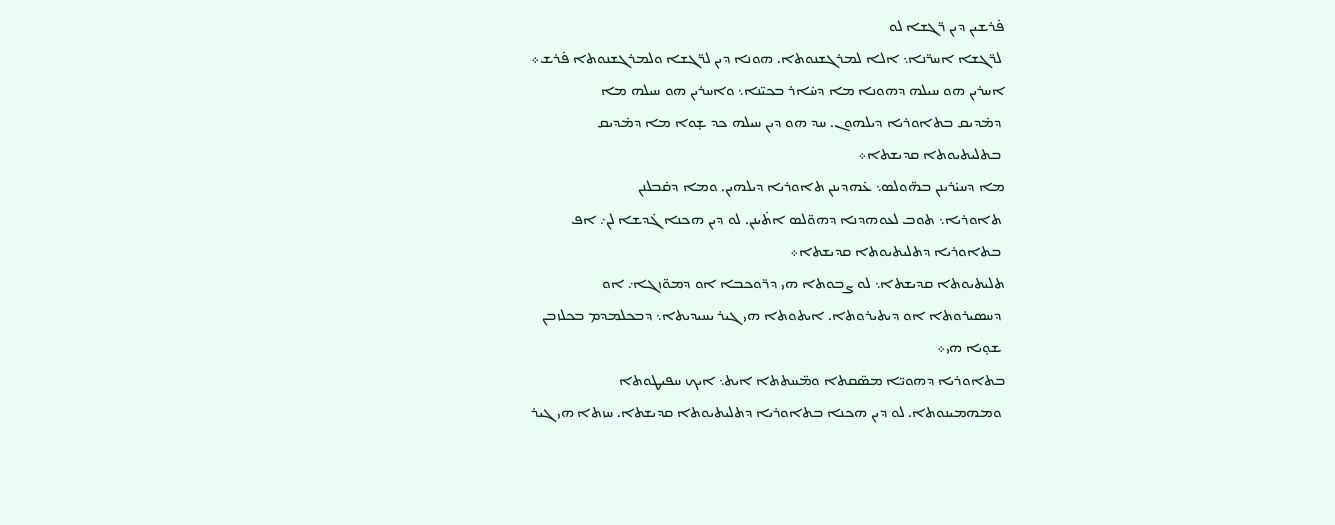ܦ̇ܪܫܝܢ ܕܝܢ ܪ̈ܓܫܐ ܠܘ
 ܠܪ̈ܓܫܐ ܐܚܪ̈ܢܐ܆ ܐܠܐ ܠܡܪܓܫܢܘܬܐ. ܗܘܢܐ ܕܝܢ ܠܪ̈ܓܫܐ ܘܠܡܪܓܫܢܘܬܐ ܦ̇ܪܫ܀
ܐܚܪܝܢ ܗܘ ܚܝܠܗ ܕܗܘܢܐ ܡܐ ܕܚ̇ܐܪ ܒܟܝ̈ܢܐ܆ ܘܐܚܪܝܢ ܗܘ ܚܝܠܗ ܡܐ
 ܕܡ̇ܕܝܩ ܒܬܐܘܪܝܐ ܕܝܠܗܘܢ. ܚܕ ܗܘ ܕܝܢ ܚܝܠܗ ܟܕ ܫ̣ܘܐ ܡܐ ܕܡ̇ܕܝܩ
 ܒܬܠܝܬܝܘܬܐ ܩܕܝܫܬܐ܀
ܡܐ ܕܚܝ̇ܪܝܢܢ ܒܗ̈ܘܠܣ܆ ܥ̇ܗܕܝܢܢ ܬܐܘܪܝܐ ܕܝܠܗܝܢ. ܘܡܐ ܕܩ̇ܒܠܢܢ
 ܬܐܘܪܝܐ܆ ܬܘܒ ܠܥܘܗܕܢܐ ܕܗܘ̈ܠܣ ܐܬ̇ܝܢܢ. ܠܘ ܕܝܢ ܗܟܢܐ ܓ̇ܕܫܐ ܠܢ܇ ܐܦ
 ܒܬܐܘܪܝܐ ܕܬܠܝܬܝܘܬܐ ܩܕܝܫܬܐ܀
ܬܠܝܬܝܘܬܐ ܩܕܝܫܬܐ܆ ܠܘ ܨܒܘܬܐ ܗܝ ܕܪ̈ܘܟܒܐ ܐܘ ܕܡܘ̈ܙܓܐ܇ ܐܘ
 ܕܚܣܝܪܘܬܐ ܐܘ ܕܝܬܝܪܘܬܐ. ܐܝܬܘܬܐ ܗܝ ܓܝܪ ܝܚܝܕܝܬܐ܆ ܕܒܟܠܡܕܡ ܒܟܠܙܒܢ
 ܫܘ̣ܝܐ ܗܝ܀
ܒܬܐܘܪܝܐ ܕܗܘܝ̈ܐ ܡܣ̈ܩܬܐ ܘܡ̈ܚܬܬܐ ܐܝܬ܆ ܐܝܟ ܚܦܝܛܘܬܐ
 ܘܡܗܡܝܢܘܬܐ. ܠܘ ܕܝܢ ܗܟܢܐ ܒܬܐܘܪܝܐ ܕܬܠܝܬܝܘܬܐ ܩܕܝܫܬܐ. ܚܙܬܐ ܗܝ ܓܝܪ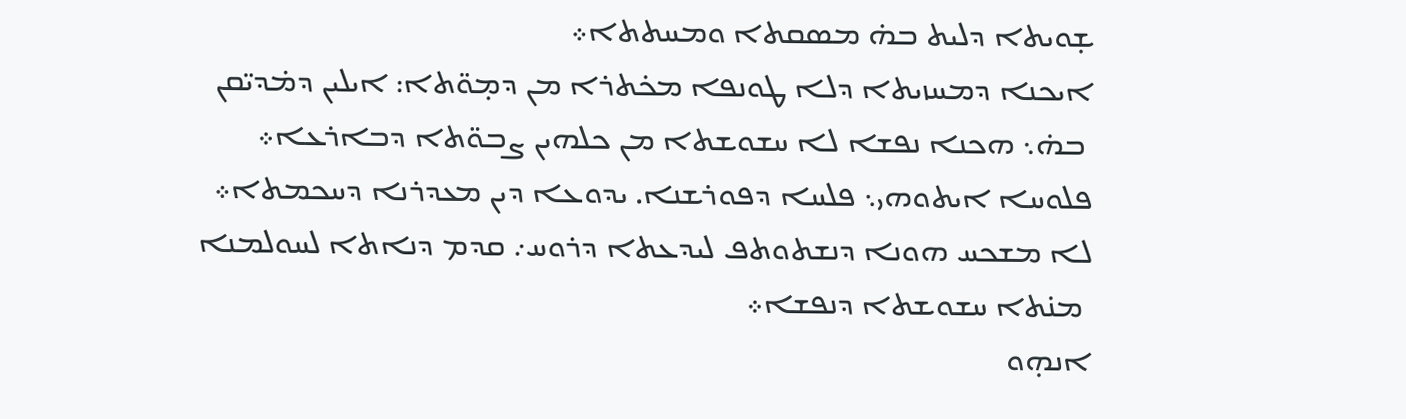ܫ̣ܘܝܬܐ ܕܠܝܬ ܒܗ̇ ܡܣܩܬܐ ܘܡܚܬܬܐ܀
ܐܝܟܢܐ ܕܡܚܙܝܬܐ ܕܠܐ ܛܘܢܦܐ ܡܟ̇ܬܪܐ ܡܢ ܕܡ̣ܘ̈ܬܐ: ܐܝܠܝܢ ܕܡ̇ܕܝ̈ܩܢ
 ܒܗ̇܆ ܗܟܢܐ ܢܦܫܐ ܠܐ ܚܫܘܫܬܐ ܡܢ ܟܠܗܝܢ ܨܒܘ̈ܬܐ ܕܒܐܪܥܐ܀
ܦܠܘܚܐ ܐܝܬܘܗܝ܆ ܦܠܚܐ ܕܦܘܪܫܢܐ. ܝܕܘܥܐ ܕܝܢ ܡܥܕܪܢܐ ܕܚܟܡܬܐ܀
ܠܐ ܡܫܟܚ ܗܘܢܐ ܕܢܫܬܘܬܦ ܠܝܕܥܬܐ ܕܪܘܚ܇ ܩܕܡ ܕܢܐܬܐ ܠܚܘܠܡܢܐ
 ܡܢ̇ܬܐ ܚܫܘܫܬܐ ܕܢܦܫܐ܀
ܐܢܗ̣ܘ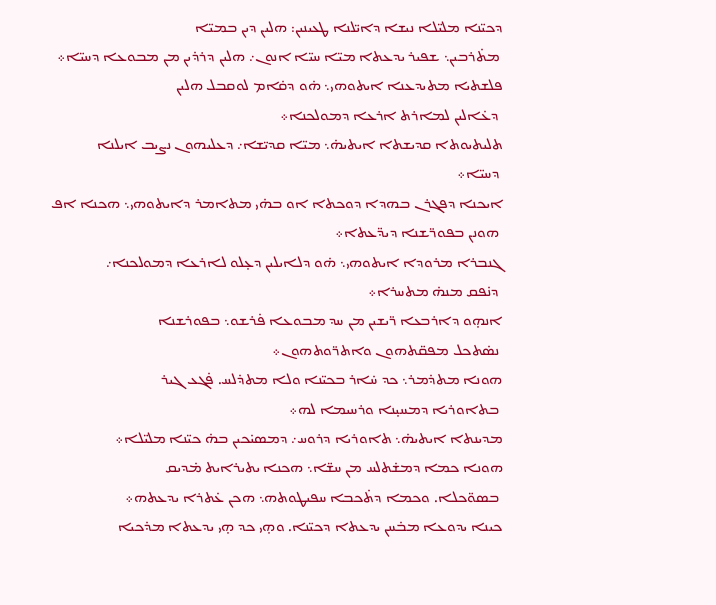ܕܟܝ̈ܢܐ ܡܠܝ̈ܠܐ ܢܝܫܐ ܕܐܝ̈ܠܢܐ ܛܥܝܢܝܢ: ܗܠܝܢ ܕܝܢ ܒܡܝ̈ܐ
 ܡܬ̇ܪܒܝܢ܆ ܫܦܝܪ ܝܕܥܬܐ ܡܝ̈ܐ ܚܝ̈ܐ ܐܢܘܢ܇ ܗܠܝܢ ܕܪܕ̇ܝܢ ܡܢ ܡܒܘܥܐ ܕܚܝ̈ܐ܀
ܦܠܫܬܝܐ ܡܬܝܕܥܢܐ ܐܝܬܘܗܝ܆ ܗ̇ܘ ܕܩ̇ܐܡ ܠܘܩܒܠ ܗܠܝܢ
 ܕܥ̇ܐܠܝܢ ܠܡܐܪܬ ܐܪܥܐ ܕܡܘܠܟܢܐ܀
ܬܠܝܬܝܘܬܐ ܩܕܝܫܬܐ ܐܝܬܝܗ̇܆ ܡܝ̈ܐ ܩܕܝ̈ܫܐ܇ ܕܥܠܝܗܘܢ ܢܨܝܒ ܐܝܠܢܐ
 ܕܚܝ̈ܐ܀
ܐܝܟܢܐ ܕܦܓܪܢ ܒܗܕܐ ܕܘܟܬܐ ܐܘ ܒܗ̇ܝ ܡܬܐܡܪ ܕܐܝܬܘܗܝ܆ ܗܟܢܐ ܐܦ
 ܗܘܢܢ ܒܦܘܪ̈ܫܢܐ ܕܝܕ̈ܥܬܐ܀
ܓܢܒܪܐ ܡܪܘܕܐ ܐܝܬܘܗܝ܆ ܗ̇ܘ ܕܠܐܝܠܝܢ ܕܥ̣ܠܘ ܠܐܪܥܐ ܕܡܘܠܟܢܐ܇
 ܕܢ̇ܦܩ ܡܢܗ̇ ܡܬܚܪܐ܀
ܐܢܗ̣ܘ ܕܐܪܒܥܐ ܪ̈ܝܫܝܢ ܡܢ ܚܕ ܡܒܘܥܐ ܦ̇ܪܫܘ܆ ܒܦܘܪܫܢܐ
 ܢܣ̇ܬܟܠ ܡܦܩ̈ܬܗܘܢ ܘܐܬܪ̈ܘܬܗܘܢ܀
ܗܘܢܐ ܡܬܕ̇ܡܪ܆ ܟܕ ܚ̇ܐܪ ܒܟܝ̈ܢܐ ܘܠܐ ܡܬܕ̇ܠܚ. ܦ̇ܓܥ ܓܝܪ
 ܒܬܐܘܪܝܐ ܕܡܚܝ̣ܢܐ ܘܪܚܝܡܐ ܠܗ܀
ܡܕܝܢܬܐ ܐܝܬܝܗ̇܆ ܬܐܘܪܝܐ ܕܪܘܚ܇ ܕܡܣܝ̇ܟܝܢ ܒܗ̇ ܟܝ̈ܢܐ ܡܠܝ̈ܠܐ܀
ܗܘܢܐ ܟܡܐ ܕܡܫ̇ܬܠܚ ܡܢ ܚܫ̈ܐ܆ ܗܟܢܐ ܝܬܝܪܐܝܬ ܡ̇ܕܝܩ
 ܒܣܘ̈ܟܠܐ. ܘܟܡܐ ܕܬ̇ܟܒܐ ܚܦܝܛܘܬܗ܆ ܗܟܢ ܥ̇ܬܪܐ ܝܕܥܬܗ܀
ܟܝܢܐ ܝܕܘܥܐ ܡܒ̇ܚܢ ܝܕܥܬܐ ܕܟܝ̈ܢܐ. ܘܗ̣ܝ ܟܕ ܗ̣ܝ ܝܕܥܬܐ ܡܕ̇ܟܝܐ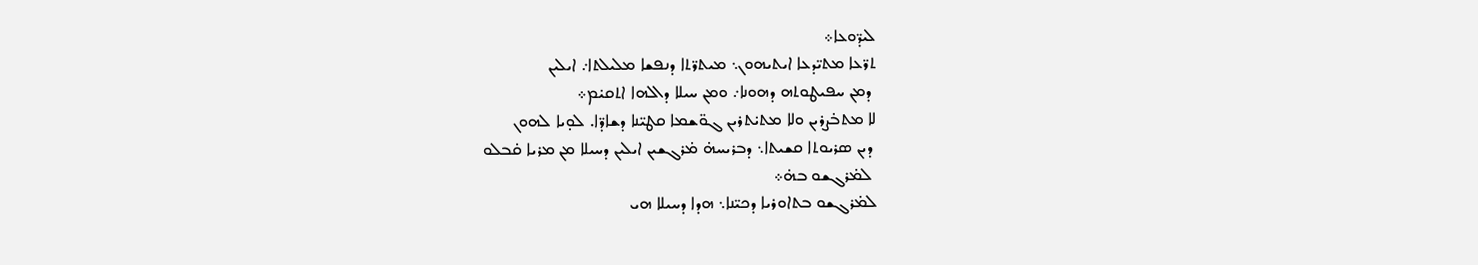ܠܝܕ̈ܘܥܐ܀
ܬܪ̈ܥܐ ܡܬܝ̈ܕܥܐ ܐܝܬܝܗܘܢ܆ ܡܝܬܪ̈ܬܐ ܕܢܦܫܐ ܡܠܝܠܬܐ܇ ܐܝܠܝܢ
 ܕܡܢ ܚܦܝܛܘܬܗ ܕܗܘܢܐ܇ ܘܡܢ ܚܝܠܐ ܕܐܠܗܐ ܐܬܩܝ̇ܡ܀
ܠܐ ܡܬܒ̇ܨܪܝܢ ܘܠܐ ܡܬܝ̇ܬܪܝܢ ܓܘ̈ܫܡܐ ܩܛܝ̈ܢܐ ܕܫܐܕ̈ܐ. ܠܘ̣ܝܐ ܠܗܘܢ
 ܕܝܢ ܣܪܝܘܬܐ ܩܫܝܬܐ܆ ܕܒܪܝܚܗ̇ ܡ̇ܪܓܫܝܢ ܐܝܠܝܢ ܕܚܝܠܐ ܡܢ ܡܪܝܐ ܩ̇ܒܠܘ
 ܠܡ̇ܪܓܫܘ ܒܗ̇܀
ܠܡ̇ܪܓܫܘ ܒܬܐܘܪܝܐ ܕܟܝ̈ܢܐ܆ ܗܕܐ ܕܚܝܠܐ ܗܝ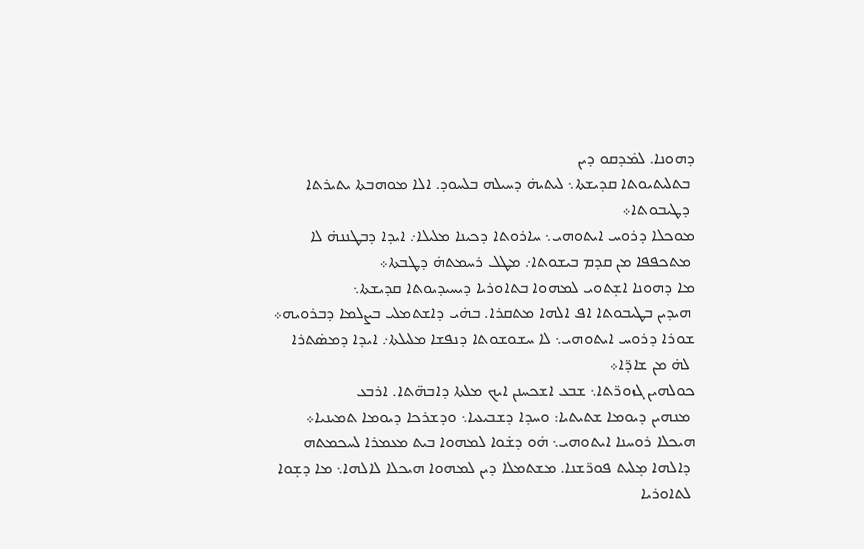ܕܗܘܢܐ. ܠܡ̇ܕܩܘ ܕܝܢ
 ܒܬܠܝܬܝܘܬܐ ܩܕܝܫܬܐ܆ ܠܝܬܝܗ̇ ܕܚܝܠܗ ܒܠܚܘܕ. ܐܠܐ ܡܘܗܒܬܐ ܝܬܝܪܬܐ
 ܕܛܝܒܘܬܐ܀
ܡܘܟܠܐ ܕܪܘܚ ܐܝܬܘܗܝ܆ ܚܐܪܘܬܐ ܕܟܝܢܐ ܡܠܝܠܐ܇ ܐܝܕܐ ܕܒܛܢܢܗ̇ ܠܐ
 ܡܬܟܦܦܐ ܡܢ ܩܕܡ ܒܝܫܘܬܐ܇ ܡܛܠ ܪܚܡܬܗ̇ ܕܛܒܬܐ܀
ܡܐ ܕܗܘܢܐ ܐܫ̣ܬܘܝ ܠܡܗܘܐ ܒܬܐܘܪܝܐ ܕܝܚܝܕܝܘܬܐ ܩܕܝܫܬܐ܆
 ܗܝܕܝܢ ܒܛܝܒܘܬܐ ܐܦ ܐܠܗܐ ܡܬܩܪܐ. ܒܗ̇ܝ ܕܐܫܬܡܠܝ ܒܨܠܡܐ ܕܒܪܘܝܗ܀
ܫܘܪܐ ܕܪܘܚ ܐܝܬܘܗܝ܆ ܠܐ ܚܫܘܫܘܬܐ ܕܢܦܫܐ ܡܠܝܠܬܐ܇ ܐܝܕܐ ܕܡܣ̇ܬܪܐ
 ܠܗ̇ ܡܢ ܫܐܕ̈ܐ܀
ܟܘܠܗܝܢ ܓܙܘܪ̈ܬܐ܆ ܫܒܥ ܐܫܟܚܢܢ ܐܝܟ ܡܠܬܐ ܕܐܒܗ̈ܬܐ. ܐܪܒܥ
 ܡܢܗܝܢ ܕܝܘܡܐ ܫܬܝܬܝܐ: ܘܚܕܐ ܕܫܒܝܥܝܐ܆ ܘܕܫܪܟܐ ܕܝܘܡܐ ܬܡܝܢܝܐ܀
ܗܝܟܠܐ ܪܘܚܢܐ ܐܝܬܘܗܝ܆ ܗ̇ܘ ܕܫ̇ܘܐ ܠܡܗܘܐ ܒܝܬ ܡܥܡܪܐ ܠܚܟܡܬܗ
 ܕܐܠܗܐ ܡ̣ܠܝܬ ܦܘܪ̈ܫܢܐ. ܡܫܬܡܠܐ ܕܝܢ ܠܡܗܘܐ ܗܝܟܠܐ ܠܐܠܗܐ܆ ܡܐ ܕܫ̣ܘܐ
 ܠܬܐܘܪܝܐ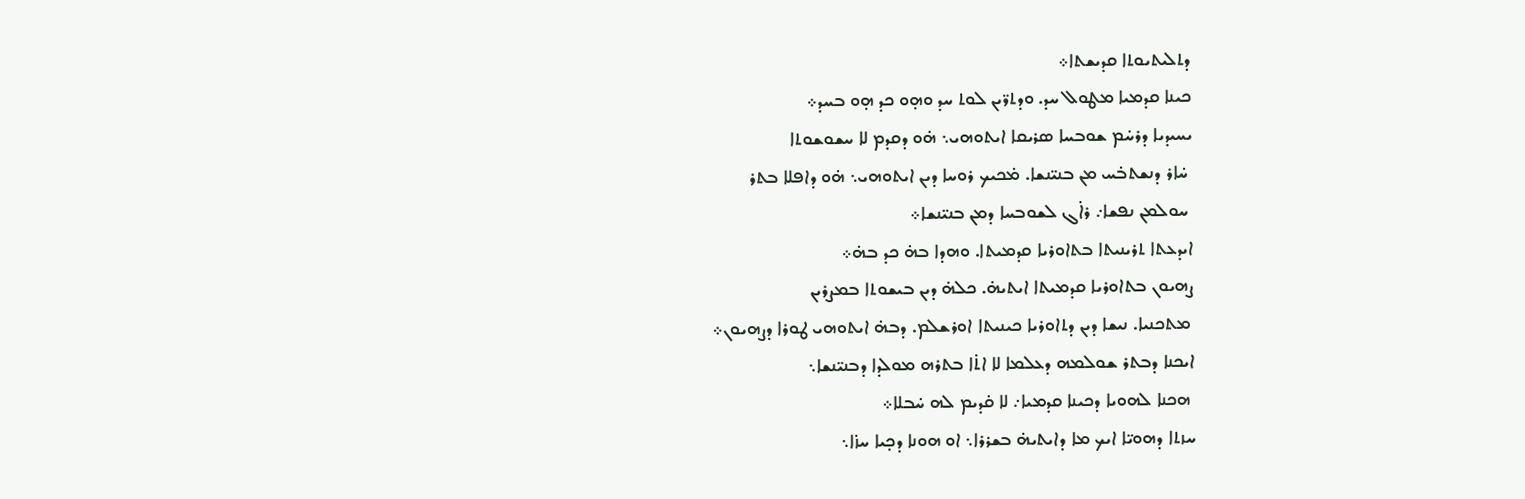ܕܬܠܝܬܝܘܬܐ ܩܕܝܫܬܐ܀
ܟܝܢܐ ܩܕܡܝܐ ܡܛܘܠ ܚܕ. ܘܕܬܪ̈ܝܢ ܠܘܬ ܚܕ ܘܗ̣ܘ ܟܕ ܗ̣ܘ ܒܚܕ܀
ܝܚܝܕܝܐ ܕܪܚ̇ܡ ܫܘܒܚܐ ܣܪܝܩܐ ܐܝܬܘܗܝ܆ ܗ̇ܘ ܕܩܕܡ ܠܐ ܚܫܘܫܘܬܐ
 ܚ̇ܐܪ ܕܢܫܬܒ̇ܚ ܡܢ ܒܢܝ̈ܢܫܐ. ܡ̇ܟܝܟ ܪܘܚܐ ܕܝܢ ܐܝܬܘܗܝ܆ ܗ̇ܘ ܕܐܦܠܐ ܒܬܪ
 ܚܘܠܡܢ ܢܦܫܐ܇ ܪܐ̇ܓ ܠܫܘܒܚܐ ܕܡܢ ܒܢܝ̈ܢܫܐ܀
ܐܝܕܥܬܐ ܬܪܝܢܝܬܐ ܒܬܐܘܪܝܐ ܩܕܡܝܬܐ. ܘܗܕܐ ܒܗ̇ ܟܕ ܒܗ̇܀
ܨܗܝܘܢ ܒܬܐܘܪܝܐ ܩܕܡܝܬܐ ܐܝܬܝܗ̇. ܟܠܗ̇ ܕܝܢ ܒܝܫܘܬܐ ܒܡܨܪܝܢ
 ܡܬܟܢܝܐ. ܢܝܫܐ ܕܝܢ ܕܬܐܘܪܝܐ ܟܝܢܝܬܐ ܐܘܪܫܠܡ. ܕܒܗ̇ ܐܝܬܘܗܝ ܛܘܪܐ ܕܨܗܝܘܢ܀
ܐܝܟܢܐ ܕܒܬܪ ܫܘܠܡܗ ܕܥܠܡܐ ܠܐ ܐܬ̇ܐ ܒܬܪܗ ܡܘܠܕܐ ܕܒܢܝ̈ܢܫܐ܆
 ܗܟܢܐ ܠܗܘܝܐ ܕܟܝܢܐ ܩܕܡܝܐ܇ ܠܐ ܩ̇ܕܝܡ ܠܗ ܚ̇ܒܠܐ܀
ܚܙܬܐ ܕܗܘܝ̈ܐ ܐܝܟ ܡܐ ܕܐܝܬܝܗ̇ ܒܫܪܪܐ܆ ܐܘ ܗܘܢܐ ܕܟ̣ܝܐ ܚܙ̇ܐ܆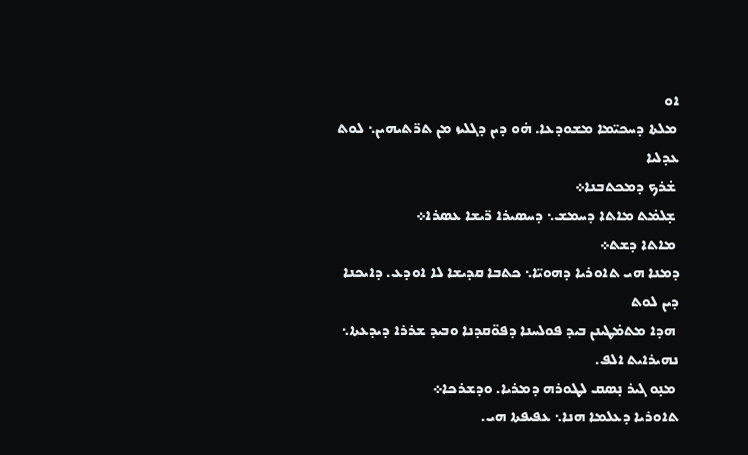ܐܘ
 ܡܠܬܐ ܕܚܟܝ̈ܡܐ ܡܫܘܕܥܐ. ܗ̇ܘ ܕܝܢ ܕܓܠܝܙ ܡܢ ܬܪ̈ܬܝܗܝܢ܆ ܠܘܬ ܥܕܠܝܐ
 ܫ̇ܪܟ ܕܡܟܬܒܢܐ܀
 ܫ̣ܠܡ̇ܬ ܡܐܬܐ ܕܚܡܫ܆ ܕܚܣܝܪܐ ܪ̈ܝܫܐ ܥܣܪܐ܀
 ܡܐܬܐ ܕܫܬ܀
ܕܡܢܐ ܗܝ ܬܐܘܪܝܐ ܕܗܘܝ̈ܐ܆ ܟܬܒܐ ܩܕܝܫܐ ܠܐ ܐܘܕܥ. ܕܐܝܟܢܐ ܕܝܢ ܠܘܬ
 ܗܕܐ ܡܬܡ̇ܛܝܢܢ ܒܝܕ ܦܘܠܚܢܐ ܕܦܘ̈ܩܕܢܐ ܘܒܝܕ ܫܪܪܐ ܕܝܕܥܬܐ܆ ܢܗܝܪܐܝܬ ܐܠܦ.
 ܡܢ̣ܘ ܓܝܪ ܢ̣ܣܩ ܠܛܘܪܗ ܕܡܪܝܐ. ܘܕܫܪܟܐ܀
ܬܐܘܪܝܐ ܕܥܠܡܐ ܗܢܐ܆ ܥܦܝܦܬܐ ܗܝ.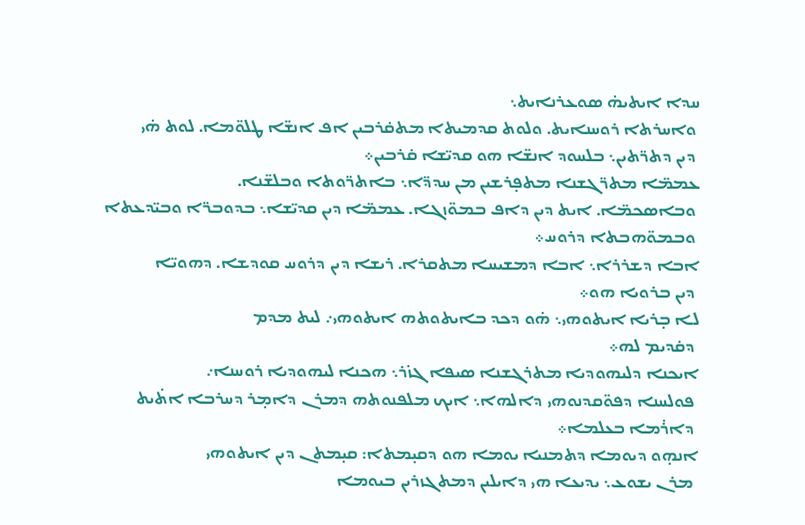ܚܕܐ ܐܝܬܝܗ̇ ܣܘܥܪܢܐܝܬ܆
 ܘܐܚܪܬܐ ܪܘܚܢܐܝܬ. ܘܠܘܬ ܩܕܡܝܬܐ ܡܬܩ̇ܪܒܝܢ ܐܦ ܐܢܫ̈ܐ ܛܠܘ̈ܡܐ. ܠܘܬ ܗ̇ܝ
 ܕܝܢ ܕܬܪ̈ܬܝܢ܆ ܒܠܚܘܕ ܐܢܫ̈ܐ ܗܘ ܩܕܝ̈ܫܐ ܩ̇ܪܒܝܢ܀
ܥܡܡ̈ܐ ܡܬܪ̈ܓܫܢܐ ܡܬܦ̣ܪܫܝܢ ܡܢ ܚܕܕ̈ܐ܆ ܒܐܬܪ̈ܘܬܐ ܘܒܠܫ̈ܢܐ.
 ܘܒܐܣܟܡ̈ܐ. ܐܝܬ ܕܝܢ ܕܐܦ ܒܡܘ̈ܙܓܐ. ܥܡܡ̈ܐ ܕܝܢ ܩܕܝ̈ܫܐ܆ ܒܕܘܒܪ̈ܐ ܘܒܝ̈ܕܥܬܐ
 ܘܒܡܘ̈ܗܒܬܐ ܕܪܘܚ܀
ܐܒܐ ܕܫܪܪܐ܆ ܐܒܐ ܕܡܫܝܚܐ ܡܬܩܪܐ. ܪܝܫܐ ܕܝܢ ܕܪܘܚ ܩܘܕܫܐ. ܕܗܘܝ̈ܐ
 ܕܝܢ ܒܪܘܝܐ ܗܘ܀
ܠܐ ܒ̣ܪܝܐ ܐܝܬܘܗܝ܆ ܗ̇ܘ ܕܟܕ ܒܐܝܬܘܬܗ ܐܝܬܘܗܝ܇ ܠܝܬ ܡܕܡ
 ܕܩ̇ܕܝܡ ܠܗ܀
ܐܝܟܢܐ ܕܠܝܗܘܕܝܐ ܡܬܪܓܫܢܐ ܣܝܦܐ ܓܙ̇ܪ܆ ܗܟܢܐ ܠܝܗܘܕܝܐ ܪܘܚܢܐ܇
 ܦܘܠܚܢܐ ܕܦܘ̈ܩܕܢܘܗܝ ܕܐܠܗܐ܆ ܐܝܟ ܡܠܦܢܘܬܗ ܕܡܪܢ ܕܐܡ̣ܪ ܕܚܪܒܐ ܐܬ̇ܝܬ
 ܕܐܪ̇ܡܐ ܒܥܠܡܐ܀
ܐܢܗ̣ܘ ܕܝܘܡܐ ܕܬܡܢܝܐ ܝܘܡܐ ܗܘ ܕܩܝ̣ܡܬܐ: ܩܝ̣ܡܬܢ ܕܝܢ ܐܝܬܘܗܝ
 ܡܪܢ ܝܫܘܥ܆ ܝܕܝܥܐ ܗܝ ܕܐܝܠܝܢ ܕܡܬܓܙܪܝܢ ܒܝܘܡܐ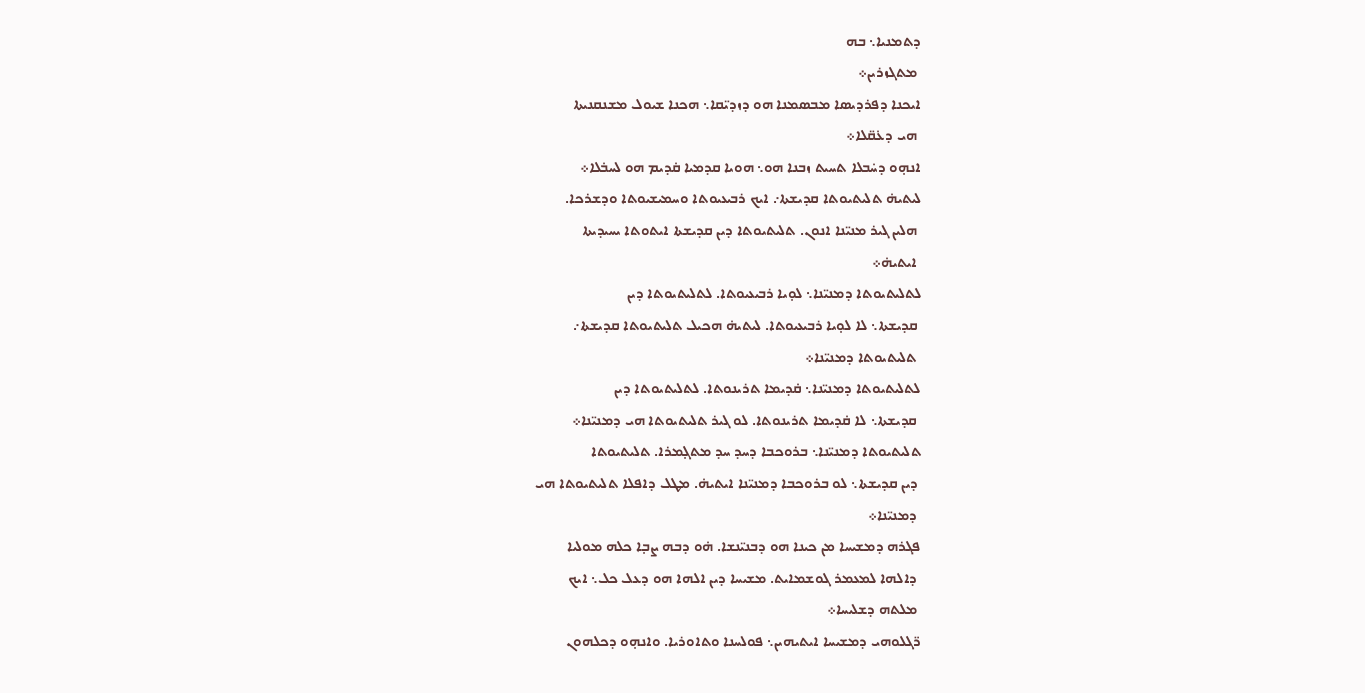ܕܬܡܢܝܐ܆ ܒܗ
 ܡܬܓܙܪܝܢ܀
ܐܝܟܢܐ ܕܦܪܕܝܣܐ ܡܒܣܡܢܐ ܗܘ ܕܙܕܝ̈ܩܐ܆ ܗܟܢܐ ܫܝܘܠ ܡܫܢܩܢܝܬܐ
 ܗܝ ܕܥ̇ܩ̈ܠܐ܀
ܐܢܗ̣ܘ ܕܚ̇ܒܠܐ ܬܚܝܬ ܙܒܢܐ ܗܘ܆ ܗܘܝܐ ܩܕܡܝܐ ܩ̇ܕܝܡ ܗܘ ܠܚܒ̇ܠܐ܀
ܠܝܬܝܗ̇ ܬܠܝܬܝܘܬܐ ܩܕܝܫܬܐ܇ ܐܝܟ ܪܒܝܥܝܘܬܐ ܘܚܡܝܫܝܘܬܐ ܘܕܫܪܟܐ.
 ܗܠܝܢ ܓܝܪ ܡܢܝ̈ܢܐ ܐܢܘܢ. ܬܠܝܬܝܘܬܐ ܕܝܢ ܩܕܝܫܬܐ ܐܝܬܘܬܐ ܝܚܝܕܝܬܐ
 ܐܝܬܝܗ̇܀
ܠܬܠܝܬܝܘܬܐ ܕܡܢܝ̈ܢܐ܆ ܠܘ̣ܝܐ ܪܒܝܥܝܘܬܐ. ܠܬܠܝܬܝܘܬܐ ܕܝܢ
 ܩܕܝܫܬܐ܆ ܠܐ ܠܘ̣ܝܐ ܪܒܝܥܝܘܬܐ. ܠܝܬܝܗ̇ ܗܟܝܠ ܬܠܝܬܝܘܬܐ ܩܕܝܫܬܐ܇
 ܬܠܝܬܝܘܬܐ ܕܡܢܝ̈ܢܐ܀
ܠܬܠܝܬܝܘܬܐ ܕܡܢܝ̈ܢܐ܆ ܩ̇ܕܝܡܐ ܬܪܝܢܘܬܐ. ܠܬܠܝܬܝܘܬܐ ܕܝܢ
 ܩܕܝܫܬܐ܆ ܠܐ ܩ̇ܕܝܡܐ ܬܪܝܢܘܬܐ. ܠܘ ܓܝܪ ܬܠܝܬܝܘܬܐ ܗܝ ܕܡܢܝ̈ܢܐ܀
ܬܠܝܬܝܘܬܐ ܕܡܢܝ̈ܢܐ܆ ܒܪܘܟܒܐ ܕܚܕ ܚܕ ܡܬܓ̣ܡܪܐ. ܬܠܝܬܝܘܬܐ
 ܕܝܢ ܩܕܝܫܬܐ܆ ܠܘ ܒܪܘܟܒܐ ܕܡܢܝ̈ܢܐ ܐܝܬܝܗ̇. ܡܛܠ ܕܐܦܠܐ ܬܠܝܬܝܘܬܐ ܗܝ
 ܕܡܢܝ̈ܢܐ܀
ܦܓܪܗ ܕܡܫܝܚܐ ܡܢ ܟܝܢܐ ܗܘ ܕܒܢܝ̈ܢܫܐ. ܗ̇ܘ ܕܒܗ ܨܒ̣ܐ ܟܠܗ ܡܘܠܝܐ
 ܕܐܠܗܐ ܠܡܥܡܪ ܓܘܫܡܐܝܬ. ܡܫܝܚܐ ܕܝܢ ܐܠܗܐ ܗܘ ܕܥܠ ܟܠ܆ ܐܝܟ
 ܡܠܬܗ ܕܫܠܝܚܐ܀
ܪ̈ܓܠܘܗܝ ܕܡܫܝܚܐ ܐܝܬܝܗܝܢ܆ ܦܘܠܚܢܐ ܘܬܐܘܪܝܐ. ܘܐܢܗ̣ܘ ܕܟܠܗܘܢ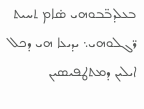ܒܥܠܕܒ̈ܒܘܗܝ ܣ̇ܐܡ ܬܚܝܬ ܪ̈ܓܠܘܗܝ܆ ܝܕܝܥܐ ܗܝ ܕܟܠ ܐܝܠܝܢ ܕܡܬܛܦܝܣܝܢ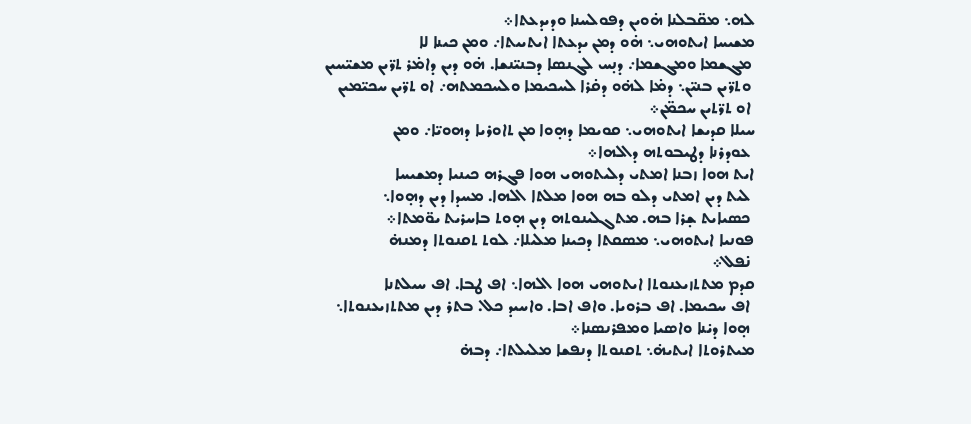ܠܗ܆ ܡܩ̈ܒܠܢܐ ܗ̇ܘܝܢ ܕܦܘܠܚܢܐ ܘܕܝܕܥܬܐ܀
ܡܫܝܚܐ ܐܝܬܘܗܝ܆ ܗ̇ܘ ܕܡܢ ܝܕܥܬܐ ܐܝܬܝܝܬܐ܇ ܘܡܢ ܟܝܢܐ ܠܐ
 ܡܓܫܡܐ ܘܡܓܫܡܐ܇ ܕܢ̣ܚ ܠܓܢܣܐ ܕܒܢܝ̈ܢܫܐ. ܗ̇ܘ ܕܝܢ ܕܐܡ̇ܪ ܬܪ̈ܝܢ ܡܫܝ̈ܚܝܢ
 ܘܬܪ̈ܝܢ ܒܢܝ̈ܢ܆ ܕܡ̇ܐ ܠܗ̇ܘ ܕܩ̇ܪܐ ܠܚܟܝܡܐ ܘܠܚܟܡܬܗ܇ ܐܘ ܬܪ̈ܝܢ ܚܟܝ̈ܡܝܢ
 ܐܘ ܬܪ̈ܬܝܢ ܚܟܡ̈ܢ܀
ܚܝܠܐ ܩܕܝܫܐ ܐܝܬܘܗܝ܆ ܩܘܝܡܐ ܕܗ̣ܘܐ ܡܢ ܬܐܘܪܝܐ ܕܗܘܝ̈ܐ܇ ܘܡܢ
 ܥܘܕܪܢܐ ܕܛܝܒܘܬܗ ܕܐܠܗܐ܀
ܐܝܬ ܗܘܐ ܙܒܢܐ ܐܡܬܝ ܕܠܝܬܘܗܝ ܗܘܐ ܦܓܪܗ ܟܝܢܝܐ ܕܡܫܝܚܐ
 ܠܝܬ ܕܝܢ ܐܡܬܝ ܕܠܘ ܒܗ ܗܘܐ ܡܠܬܐ ܐܠܗܐ. ܡܚܕܐ ܕܝܢ ܕܗ̣ܘܐ܆
 ܟܣܝܐܝܬ ܫ̣ܪܐ ܒܗ. ܡܬܓܠܝܢܘܬܗ ܕܝܢ ܗ̣ܘܬ ܒܐܚܪܝܬ ܝܘ̈ܡܬܐ܀
ܦܘܢܝܐ ܐܝܬܘܗܝ܆ ܡܣܩܬܐ ܕܟܝܢܐ ܡܠܝܠܐ܇ ܠܘܬ ܬܩܢܘܬܐ ܕܡܢܗ̇
 ܢ̇ܦܠ܀
ܩܕܡ ܡܬܬܙܝܥܢܘܬܐ ܐܝܬܘܗܝ ܗܘܐ ܐܠܗܐ܆ ܐܦ ܛܒܐ. ܐܦ ܚܝܠܬܢܐ
 ܐܦ ܚܟܝܡܐ. ܐܦ ܒܪܘܝܐ. ܘܐܦ ܐܒܐ. ܘܐܚܝܕ ܟܠ. ܒܬܪ ܕܝܢ ܡܬܬܙܝܥܢܘܬܐ܆
 ܗ̣ܘܐ ܕܝ̇ܢܐ ܘܐܣܝܐ ܘܡܦܪܢܣܢܐ܀
ܡܝܬܪܘܬܐ ܐܝܬܝܗ̇܆ ܬܩܢܘܬܐ ܕܢܦܫܐ ܡܠܝܠܬܐ܇ ܕܒܗ̇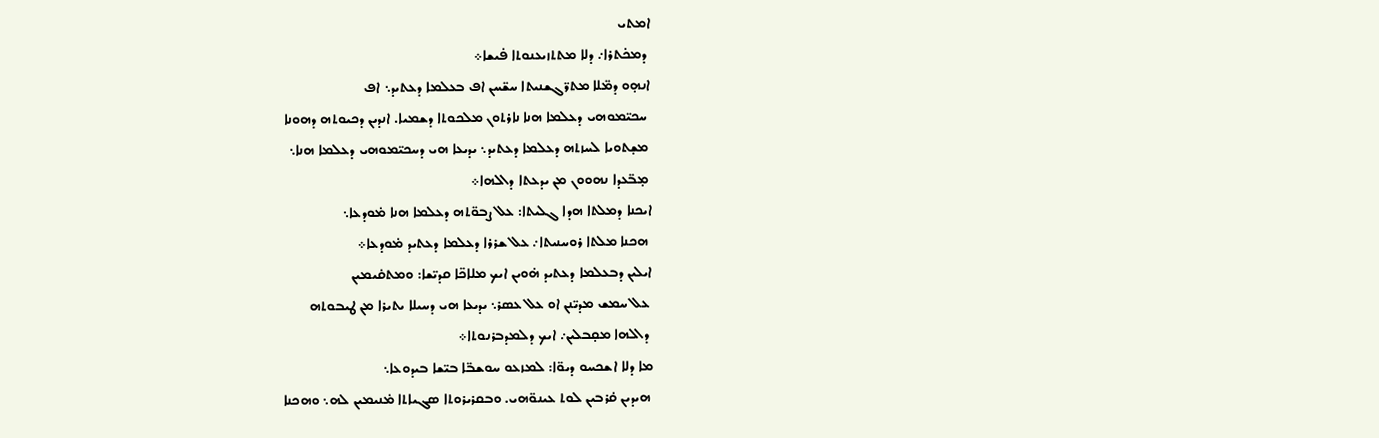ܐܡܬܝ
 ܕܡܟ̇ܬܪܐ܇ ܕܠܐ ܡܬܬܙܝܥܢܘܬܐ ܦ̇ܝܫܐ܀
ܐܢܗ̣ܘ ܕܡ̈ܠܐ ܡܬܪ̈ܓܫܢܝܬܐ ܚܫ̈ܚܢ ܐܦ ܒܥܠܡܐ ܕܥܬܝܕ܆ ܐܦ
 ܚܟܝ̈ܡܘܗܝ ܕܥܠܡܐ ܗܢܐ ܢܐܪܬܘܢ ܡܠܟܘܬܐ ܕܫܡܝܐ. ܐܢܕܝܢ ܕܟܝܘܬܗ ܕܗܘܢܐ
 ܡܫ̣ܬܘܝܐ ܠܚܙܬܗ ܕܥܠܡܐ ܕܥܬܝܕ܆ ܝܕܝܥܐ ܗܝ ܕܚܟܝ̈ܡܘܗܝ ܕܥܠܡܐ ܗܢܐ܆
 ܡ̣ܒ̈ܥܕܐ ܢܗܘܘܢ ܡܢ ܝܕܥܬܐ ܕܐܠܗܐ܀
ܐܝܟܢܐ ܕܡܠܬܐ ܗܕܐ ܓܠܝܬܐ: ܥܠ ܨܒܘ̈ܬܗ ܕܥܠܡܐ ܗܢܐ ܡ̇ܘܕܥܐ܆
 ܗܟܢܐ ܡܠܬܐ ܪܘܚܢܝܬܐ܇ ܥܠ ܫܪܪܐ ܕܥܠܡܐ ܕܥܬܝܕ ܡ̇ܘܕܥܐ܀
ܐܝܠܝܢ ܕܒܥܠܡܐ ܕܥܬܝܕ ܗ̇ܘܝܢ ܐܝܟ ܡܠܐܟ̈ܐ ܩܕܝ̈ܫܐ: ܘܡܬܩ̇ܝܡܝܢ
 ܥܠ ܚܡܫ ܡܕܝ̈ܢܢ ܐܘ ܥܠ ܥܣܪ܆ ܝܕܝܥܐ ܗܝ ܕܚܝܠܐ ܝܬܝܪܐ ܡܢ ܛܝܒܘܬܗ
 ܕܐܠܗܐ ܡܩ̣ܒܠܝܢ܇ ܐܝܟ ܕܠܡܕܒܪܢܘܬܐ܀
ܡܐ ܕܠܐ ܐܫܟܚܘ ܕܝܘ̈ܐ: ܠܡܙܥܘ ܚܘܫܒ̈ܐ ܒܝ̈ܫܐ ܒܝܕܘܥܐ܆
 ܗܝܕܝܢ ܩ̇ܪܒܝܢ ܠܘܬ ܥܝܢܘ̈ܗܝ. ܘܒܩܪܝܪܘܬܐ ܣܓܝܐܬܐ ܡ̇ܢܝܡܝܢ ܠܗ܆ ܘܗܟܢܐ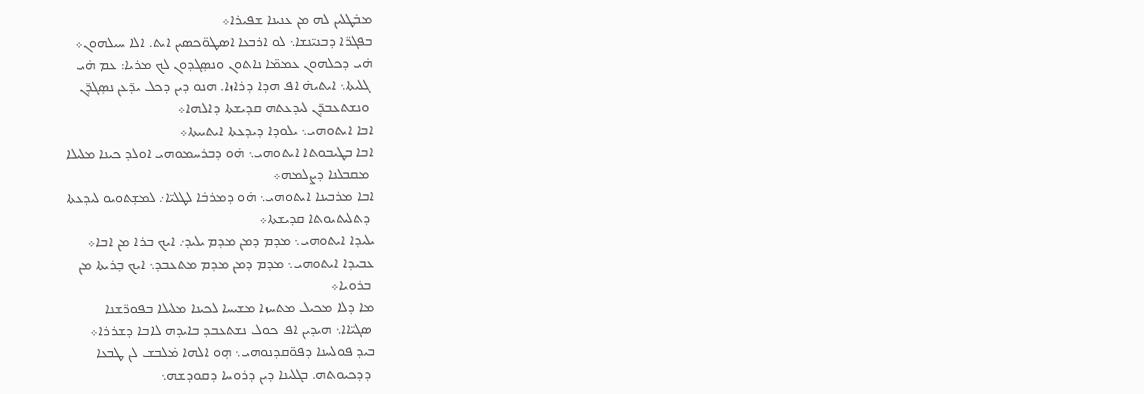ܡܒ̇ܛܠܝܢ ܠܗ ܡܢ ܥܢܝܢܐ ܫܦܝܪܐ܀
ܒܦܓܪ̈ܐ ܕܒܢܝ̈ܢܫܐ܆ ܠܘ ܐܪܒܥܐ ܐܣܛܘ̈ܟܣܝܢ ܐܝܬ. ܐܠܐ ܚܝܠܗܘܢ܀
ܗ̇ܝ ܕܟܠܗܘܢ ܥܡܡ̈ܐ ܢܐܬܘܢ ܘܢܣ̣ܓܕܘܢ ܠܟ ܡܪܝܐ: ܥܡ ܗ̇ܝ
 ܓܠܝܬܐ܆ ܐܝܬܝܗ̇ ܐܦ ܗܕܐ ܕܪܐܙܐ. ܗܢܘ ܕܝܢ ܕܟܠ ܝܕ̈ܥܢ ܢܣ̣ܓܕ̈ܢ
 ܘܢܫܬܥܒܕ̈ܢ ܠܝܕܥܬܗ ܩܕܝܫܬܐ ܕܐܠܗܐ܀
ܐܒܐ ܐܝܬܘܗܝ܆ ܝܠܘܕܐ ܕܝܕܥܬܐ ܐܝܬܝܝܬܐ܀
ܐܒܐ ܒܛܝܒܘܬܐ ܐܝܬܘܗܝ܆ ܗ̇ܘ ܕܒܪܚܡܘܗܝ ܐܘܠܕ ܟܝܢܐ ܡܠܝܠܐ
 ܡܩܒܠܢܐ ܕܨܠܡܗ܀
ܐܒܐ ܡܪܒܝܢܐ ܐܝܬܘܗܝ܆ ܗ̇ܘ ܕܡܪܒ̇ܐ ܠܛܠܝ̈ܐ܇ ܠܡܫ̣ܬܘܝܘ ܠܝܕܥܬܐ
 ܕܬܠܝܬܝܘܬܐ ܩܕܝܫܬܐ܀
ܝܠܝܕܐ ܐܝܬܘܗܝ܆ ܡܕܡ ܕܡܢ ܡܕܡ ܝܠܝܕ܇ ܐܝܟ ܒܪܐ ܡܢ ܐܒܐ܀
ܥܒܝܕܐ ܐܝܬܘܗܝ܆ ܡܕܡ ܕܡܢ ܡܕܡ ܡܬܥܒܕ܆ ܐܝܟ ܒ̣ܪܝܬܐ ܡܢ
 ܒܪܘܝܐ܀
ܡܐ ܕܠܐ ܡܟܝܠ ܡܬܚܙܐ ܡܫܝܚܐ ܠܟܝܢܐ ܡܠܝܠܐ ܒܦܘܪ̈ܫܢܐ
 ܣܓܝ̈ܐܐ܆ ܗܝܕܝܢ ܐܦ ܟܘܠ ܢܫܬܥܒܕ ܒܐܝܕܗ ܠܐܒܐ ܕܫܪܪܐ܀
ܒܝܕ ܦܘܠܚܢܐ ܕܦܘ̈ܩܕܢܘܗܝ܆ ܗ̣ܘ ܐܠܗܐ ܡ̇ܠܒܫ ܠܢ ܛܒܥܐ
 ܕܕܟܝܘܬܗ. ܒܓܠܝܢܐ ܕܝܢ ܕܪܘܚܐ ܕܩܘܕܫܗ܆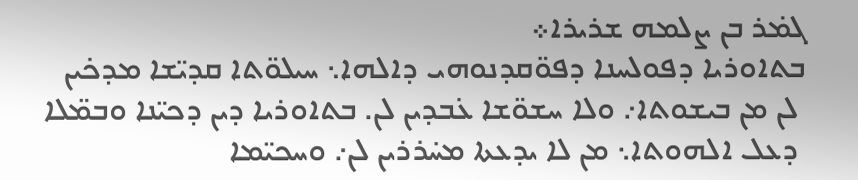ܓܡ̇ܪ ܒܢ ܨܠܡܗ ܫܪܝܪܐ܀
ܒܬܐܘܪܝܐ ܕܦܘܠܚܢܐ ܕܦܘ̈ܩܕܢܘܗܝ ܕܐܠܗܐ܆ ܚܝܠܘ̈ܬܐ ܩܕܝ̈ܫܐ ܡܕܟ̇ܝܢ
 ܠܢ ܡܢ ܒܝܫܘܬܐ܇ ܘܠܐ ܚܫܘ̈ܫܐ ܥ̇ܒܕܝܢ ܠܢ. ܒܬܐܘܪܝܐ ܕܝܢ ܕܟܝ̈ܢܐ ܘܒܡ̈ܠܐ
 ܕܥܠ ܐܠܗܘܬܐ܆ ܡܢ ܠܐ ܝܕܥܬܐ ܡܚ̇ܪܪܝܢ ܠܢ܇ ܘܚܟܝ̈ܡܐ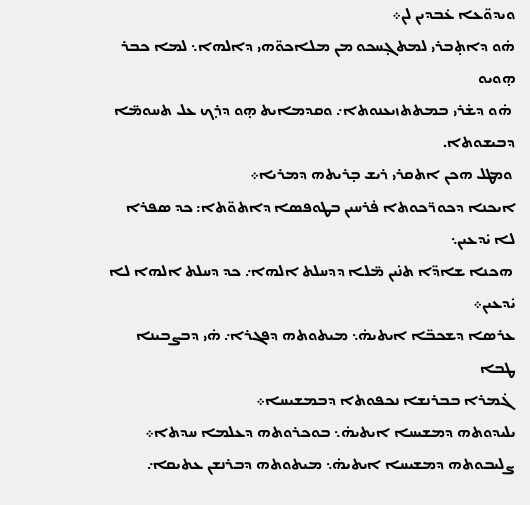ܘܝܕܘ̈ܥܐ ܥ̇ܒܕܝܢ ܠܢ܀
ܗ̇ܘ ܕܐܬ̣ܒܪܝ ܠܡܬܓ̣ܚܟܘ ܡܢ ܡܠܐܟܘ̈ܗܝ ܕܐܠܗܐ܆ ܠܡܐ ܟܒܪ ܗ̣ܘܝܘ
 ܗ̇ܘ ܕܫ̇ܪܝ ܒܡܬܬܙܝܥܢܘܬܐ܇ ܘܩܕܡܐܝܬ ܗ̣ܘ ܕܪ̣ܟ ܥܠ ܬܚܘܡ̈ܐ ܕܒܝܫܘܬܐ.
 ܘܡܛܠ ܗܟܢ ܐܬܩܪܝ ܪܝܫ ܒ̣ܪܝܬܗ ܕܡܪܝܐ܀
ܐܝܟܢܐ ܕܟܘܪ̈ܟܘܬܐ ܦ̇ܪܚܝܢ ܒܛܘܦܣܐ ܕܐܬܘ̈ܬܐ: ܟܕ ܣܦܪܐ ܠܐ ܝ̇ܕܥܝܢ܆
 ܗܟܢܐ ܫܐܕ̈ܐ ܬܢ̇ܝܢ ܡ̈ܠܐ ܕܕܚܠܬ ܐܠܗܐ܇ ܟܕ ܕܚܠܬ ܐܠܗܐ ܠܐ ܝ̇ܕܥܝܢ܀
ܥܪܣܐ ܕܫܟܒ̈ܐ ܐܝܬܝܗ̇܆ ܡܝܬܘܬܗ ܕܦܓܪܐ܇ ܗ̇ܝ ܕܒܨܒܝܢܐ ܛܒܐ
 ܓ̇ܡܪܐ ܒܒܪܢܫܐ ܢܟܦܘܬܐ ܕܒܡܫܝܚܐ܀
ܝܠܝܕܘܬܗ ܕܡܫܝܚܐ ܐܝܬܝܗ̇܆ ܒܘܟܪܘܬܗ ܕܥܠܡܐ ܚܕܬܐ܀
ܨܠܝܒܘܬܗ ܕܡܫܝܚܐ ܐܝܬܝܗ̇܆ ܡܝܬܘܬܗ ܕܒܪܢܫܢ ܥܬܝܩܐ܇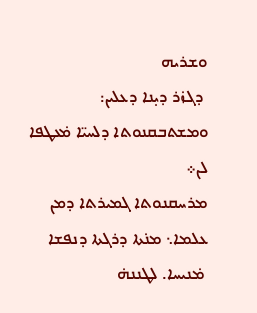ܘܫܪܝܗ
 ܕܓܙ̇ܪ ܕܝ̣ܢܐ ܕܥܠܝܢ: ܘܡܫܬܒܩܢܘܬܐ ܕܠܚܝ̈ܐ ܡ̇ܥܛܦܐ ܠܢ܀
ܡܪܚܩܢܘܬܐ ܓܡܝܪܬܐ ܕܡܢ ܥܠܡܐ܆ ܡܢ̇ܬܐ ܕܪܓܬܐ ܕܢܦܫܐ
 ܡ̇ܢܝܚܐ. ܠܛܢܢܗ̇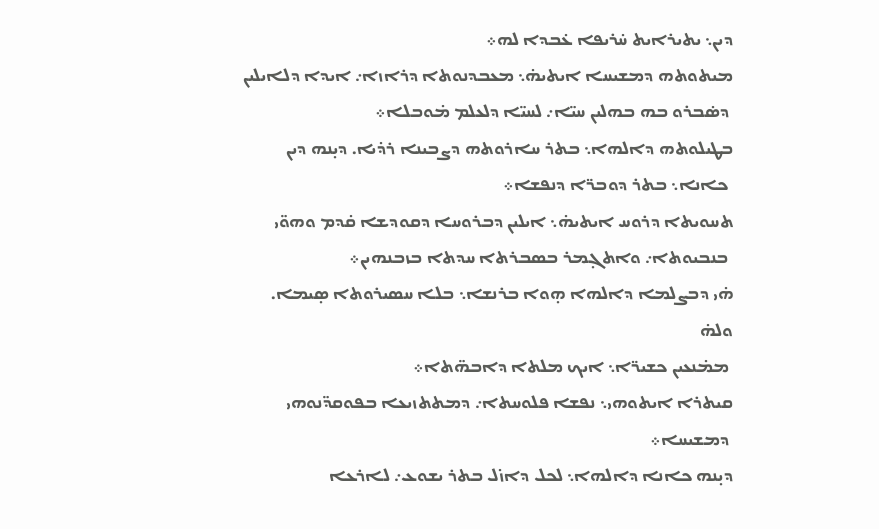ܕܝܢ܆ ܝܬܝܪܐܝܬ ܚ̇ܪܝܦܐ ܥ̇ܒܕܐ ܠܗ܀
ܡܝܬܘܬܗ ܕܡܫܝܚܐ ܐܝܬܝܗ̇܆ ܡܥܒܕܢܘܬܐ ܕܪܐܙܐ܇ ܐܝܕܐ ܕܠܐܝܠܝܢ
 ܕܣ̇ܒܪܘ ܒܗ ܒܗܠܝܢ ܚܝ̈ܐ܇ ܠܚܝ̈ܐ ܕܠܥܠܡ ܡ̇ܘܒܠܐ܀
ܒܛܝܠܘܬܗ ܕܐܠܗܐ܆ ܒܬܪ ܚܐܪܘܬܗ ܕܨܒܝܢܐ ܪܕ̇ܝܐ. ܕܝ̣ܢܗ ܕܝܢ
 ܟܐܢܐ܆ ܒܬܪ ܕܘܒܪ̈ܐ ܕܢܦܫܐ܀
ܬܚܘܝܬܐ ܕܪܘܚ ܐܝܬܝܗ̇܆ ܐܝܠܝܢ ܕܒܪܘܚܐ ܕܩܘܕܫܐ ܩ̇ܕܡ ܘܗܘ̈ܝ
 ܒܢܒܝܘܬܐ܇ ܘܐܬܓ̣ܡܪ ܒܣܒܪܬܐ ܚܕܬܐ ܒܙܒܢܗܝܢ܀
ܗ̇ܝ ܕܒܨܠܡܐ ܕܐܠܗܐ ܗ̣ܘܐ ܒܪܢܫܐ܆ ܒܠܐ ܚܣܝܪܘܬܐ ܣ̣ܝܡܐ. ܘܠܗ̇
 ܡܡ̇ܢܥܝܢ ܟܫܝܪ̈ܐ܆ ܐܝܟ ܡܠܬܐ ܕܐܒܗ̈ܬܐ܀
ܩܝܬܪܐ ܐܝܬܘܗܝ܆ ܢܦܫܐ ܦܠܘܚܬܐ܇ ܕܡܬܬܙܝܥܐ ܒܦܘܩܕ̈ܢܘܗܝ
 ܕܡܫܝܚܐ܀
ܕܝ̣ܢܗ ܟܐܢܐ ܕܐܠܗܐ܆ ܠܟܠ ܕܐܙ̇ܠ ܒܬܪ ܝܫܘܥ܇ ܠܐܪܥܐ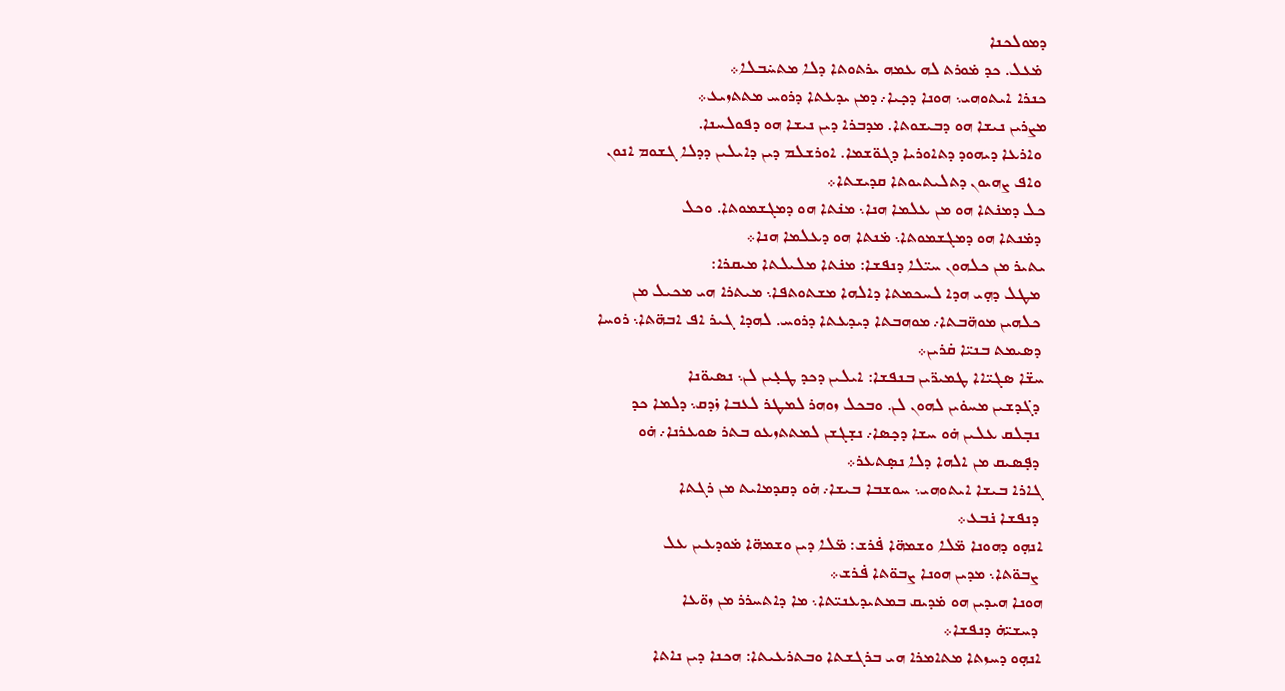ܕܡܘܠܟܢܐ
 ܡ̇ܥܠ. ܟܕ ܡ̇ܘܪܬ ܠܗ ܥܡܗ ܝܪܬܘܬܐ ܕܠܐ ܡܬܚ̇ܒܠܐ܀
ܟܢܪܐ ܐܝܬܘܗܝ܆ ܗܘܢܐ ܕܟ̣ܝܐ܇ ܕܡܢ ܝܕܥܬܐ ܕܪܘܚ ܡܬܬܙܝܥ܀
ܡܨܪܝܢ ܢܝܫܐ ܗܘ ܕܒܝܫܘܬܐ. ܡܕܒܪܐ ܕܝܢ ܢܝܫܐ ܗܘ ܕܦܘܠܚܢܐ.
 ܘܐܪܥܐ ܕܝܗܘܕ ܕܬܐܘܪܝܐ ܕܓܘ̈ܫܡܐ. ܐܘܪܫܠܡ ܕܝܢ ܕܐܝܠܝܢ ܕܕܠܐ ܓܫܘܡ ܐܢܘܢ
 ܘܐܦ ܨܗܝܘܢ ܕܬܠܝܬܝܘܬܐ ܩܕܝܫܬܐ܀
ܟܠ ܕܡܢ̇ܬܐ ܗܘ ܡܢ ܥܠܡܐ ܗܢܐ܆ ܡܢ̇ܬܐ ܗܘ ܕܡܓܫܡܘܬܐ. ܘܟܠ
 ܕܡ̇ܢܬܐ ܗܘ ܕܡܓܫܡܘܬܐ܆ ܡ̇ܢܬܐ ܗܘ ܕܥܠܡܐ ܗܢܐ܀
ܝܬܝܪ ܡܢ ܟܠܗܘܢ ܚܝ̈ܠܐ ܕܢܦܫܐ: ܡܢ̇ܬܐ ܡܠܝܠܬܐ ܡܝܩܪܐ:
 ܡܛܠ ܕܗ̣ܝ ܗܕܐ ܠܚܟܡܬܐ ܕܐܠܗܐ ܡܫܬܘܬܦܐ܆ ܡܝܬܪܐ ܗܝ ܡܟܝܠ ܡܢ
 ܟܠܗܝܢ ܡܘܗ̈ܒܬܐ܇ ܡܘܗܒܬܐ ܕܝܕܥܬܐ ܕܪܘܚ. ܠܗܕܐ ܓܝܪ ܐܦ ܐܒܗ̈ܬܐ܆ ܪܘܚܐ
 ܕܣܝܡܬ ܒܢܝ̈ܐ ܩ̇ܪܝܢ܀
ܚܫ̈ܐ ܣܓܝ̈ܐܐ ܛܡܝܪ̈ܝܢ ܒܢܦܫܐ: ܐܝܠܝܢ ܕܟܕ ܛܥ̣ܝܢ ܠܢ܆ ܢܣܝܘ̈ܢܐ
 ܕܓ̇ܕܫܝܢ ܡܚܘ̇ܝܢ ܠܗܘܢ ܠܢ. ܘܒܟܠ ܙܘܗܪ ܠܡܛܪ ܠܥܒܐ ܙ̇ܕܩ܆ ܕܠܡܐ ܟܕ
 ܢܒ̣ܠܩ ܥܠܝܢ ܗ̇ܘ ܚܫܐ ܕܟ̣ܣܐ܇ ܢܫ̣ܓܫܢ ܠܡܬܬܙܥܘ ܒܬܪ ܣܘܥܪܢܐ܇ ܗ̇ܘ
 ܕܦ̣ܣܝܩ ܡܢ ܐܠܗܐ ܕܠܐ ܢܣ̣ܬܥܪ܀
ܓܐܪܐ ܒܝܫܐ ܐܝܬܘܗܝ܆ ܚܘܫܒܐ ܒܝܫܐ܇ ܗ̇ܘ ܕܩܕܡܐܝܬ ܡܢ ܪܓܬܐ
 ܕܢܦܫܐ ܢ̇ܒܥ܀
ܐܢܗ̣ܘ ܕܗܘܢܐ ܡ̈ܠܐ ܘܫܡܗ̈ܐ ܦ̇ܪܫ: ܡ̈ܠܐ ܕܝܢ ܘܫܡܗ̈ܐ ܡ̇ܘܕܥܝܢ ܥܠ
 ܨܒܘ̈ܬܐ܆ ܡܕܝܢ ܗܘܢܐ ܨܒܘ̈ܬܐ ܦ̇ܪܫ܀
ܗܘܢܐ ܗܝܕܝܢ ܗܘ ܡ̇ܕܝܩ ܒܡܬܝܕܥܢܝ̈ܬܐ܆ ܡܐ ܕܐܬܚܪܪ ܡܢ ܙܘ̈ܥܐ
 ܕܚܫܝ̈ܗ̇ ܕܢܦܫܐ܀
ܐܢܗ̣ܘ ܕܚܙܬܐ ܡܬܐܡܪܐ ܗܝ ܒܪܓܫܬܐ ܘܒܬܪܥܝܬܐ: ܗܟܢܐ ܕܝܢ ܢܐܬܐ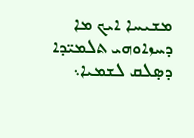ܡܫܝܚܐ ܐܝܟ ܡܐ ܕܚܙܐܘܗܝ ܬܠܡܝ̈ܕܐ ܕܣ̣ܠܩ ܠܫܡܝܐ܆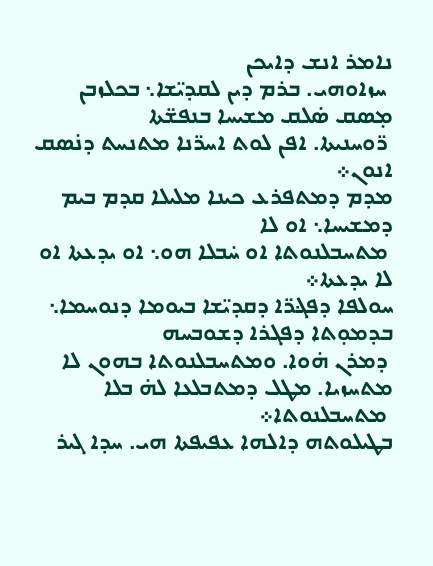ܢܐܡܪ ܐܢܫ ܕܐܝܟܢ
 ܚܙܐܘܗܝ. ܒܪܡ ܕܝܢ ܠܩܕܝ̈ܫܐ܆ ܒܟܠܙܒܢ ܡ̣ܣܩ ܣ̇ܠܩ ܡܫܝܚܐ ܒܢܦܫ̈ܬܐ
 ܪ̈ܘܚܢܝܬܐ. ܐܦܢ ܠܘܬ ܐܚܪ̈ܢܐ ܡܬܢܚܬ ܕܢ̇ܣܩ ܐܢܘܢ܀
ܡܕܡ ܕܡܬܦܪܥ ܟܝܢܐ ܡܠܝܠܐ ܩܕܡ ܒܝܡ ܕܡܫܝܚܐ܆ ܐܘ ܠܐ
 ܡܬܚܒܠܢܘܬܐ ܐܘ ܚ̇ܒܠܐ ܗܘ܆ ܐܘ ܝܕܥܬܐ ܐܘ ܠܐ ܝܕܥܬܐ܀
ܚܘܠܦܐ ܕܦܔܪ̈ܐ ܕܩܕܝ̈ܫܐ ܒܝܘܡܐ ܕܢܘܚܡܐ܆ ܒܕܡܘ̣ܬܐ ܕܦܓܪܐ ܕܫܘܒܚܗ
 ܕܡܪܢ ܗ̇ܘܐ. ܘܡܬܚܒܠܢܘܬܐ ܒܗܘܢ ܠܐ ܡܬܚܙܝܐ. ܡܛܠ ܕܡܬܒܠܥܐ ܠܗ̇ ܒܠܐ
 ܡܬܚܒܠܢܘܬܐ܀
ܒܛܝܠܘܬܗ ܕܐܠܗܐ ܥܦܝܦܬܐ ܗܝ. ܚܕܐ ܓܝܪ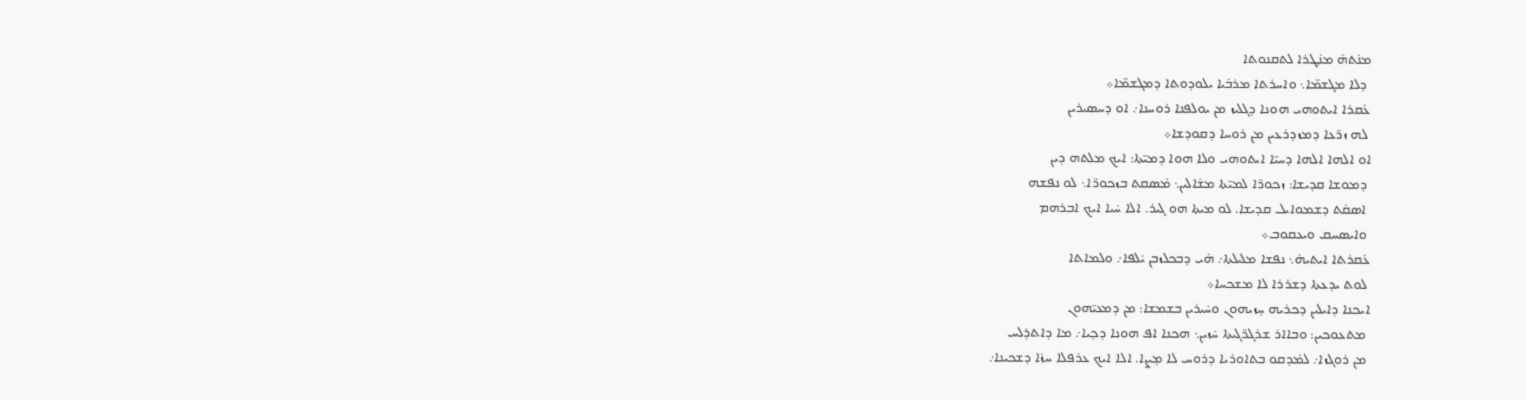ܡܢ̇ܬܗ̇ ܡܢ̇ܛܪܐ ܠܬܩܢܘܬܐ
 ܕܠܐ ܡܓܫܡ̈ܐ܆ ܘܐܚܪܬܐ ܡܪܒ̇ܝܐ ܝܠܘܕܘܬܐ ܕܡܓܫܡ̈ܐ܀
ܥ̇ܩܪܐ ܐܝܬܘܗܝ ܗܘܢܐ ܕܓܠܝܙ ܡܢ ܝܘܠܦܢܐ ܪܘܚܢܐ܇ ܐܘ ܕܚܣܝܪܝܢ
 ܠܗ ܙܪ̈ܥܐ ܕܡܙܕܪܥܝܢ ܡܢ ܪܘܚܐ ܕܩܘܕܫܐ܀
ܐܘ ܐܠܗܐ ܐܠܗܐ ܕܚܝ̈ܐ ܐܝܬܘܗܝ ܘܠܐ ܗܘܐ ܕܡܝ̈ܬܐ: ܐܝܟ ܡܠܬܗ ܕܝܢ
 ܕܡܘܫܐ ܩܕܝܫܐ: ܙܟܘܪ̈ܐ ܠܡܝ̈ܬܐ ܡܫ̇ܐܠܝܢ܆ ܡ̇ܣܩܬ ܒܙܟܘܪ̈ܐ܆ ܠܘ ܢܦܫܗ
 ܐܣܩ̇ܬ ܕܫܡܘܐܝܠ ܩܕܝܫܐ. ܠܘ ܡܝܬܐ ܗܘ ܓܝܪ. ܐܠܐ ܚ̇ܝܐ ܐܝܟ ܐܒܪܗܡ
 ܘܐܝܣܚܩ ܘܝܥܩܘܒ܀
ܥ̇ܩܪܬܐ ܐܝܬܝܗ̇܆ ܢܦܫܐ ܡܠܝܠܬܐ܇ ܗ̇ܝ ܕܒܟܠܙܒܢ ܝ̇ܠܦܐ܇ ܘܠܡܐܬܐ
 ܠܘܬ ܝܕܥܬܐ ܕܫܪܪܐ ܠܐ ܡܫܟܚܐ܀
ܐܝܟܢܐ ܕܐܝܠܝܢ ܕܟܪܝܗ ܚ̣ܙܝܗܘܢ ܘܚ̇ܝܪܝܢ ܒܫܡܫܐ: ܡܢ ܕܡܥܝ̈ܗܘܢ
 ܡܬܥܘܟܝܢ: ܘܒܐܐܪ ܫܪܓܪ̈ܓܝܬܐ ܚ̇ܙܝܢ܆ ܗܟܢܐ ܐܦ ܗܘܢܐ ܕܟ̣ܝܐ܇ ܡܐ ܕܐܬܕ̇ܠܚ
 ܡܢ ܪܘܓܙܐ܇ ܠܡ̇ܕܩܘ ܒܬܐܘܪܝܐ ܕܪܘܚ ܠܐ ܡ̣ܨܐ. ܐܠܐ ܐܝܟ ܥܪܦܠܐ ܚܙ̇ܐ ܕܫܟܝܢܐ܇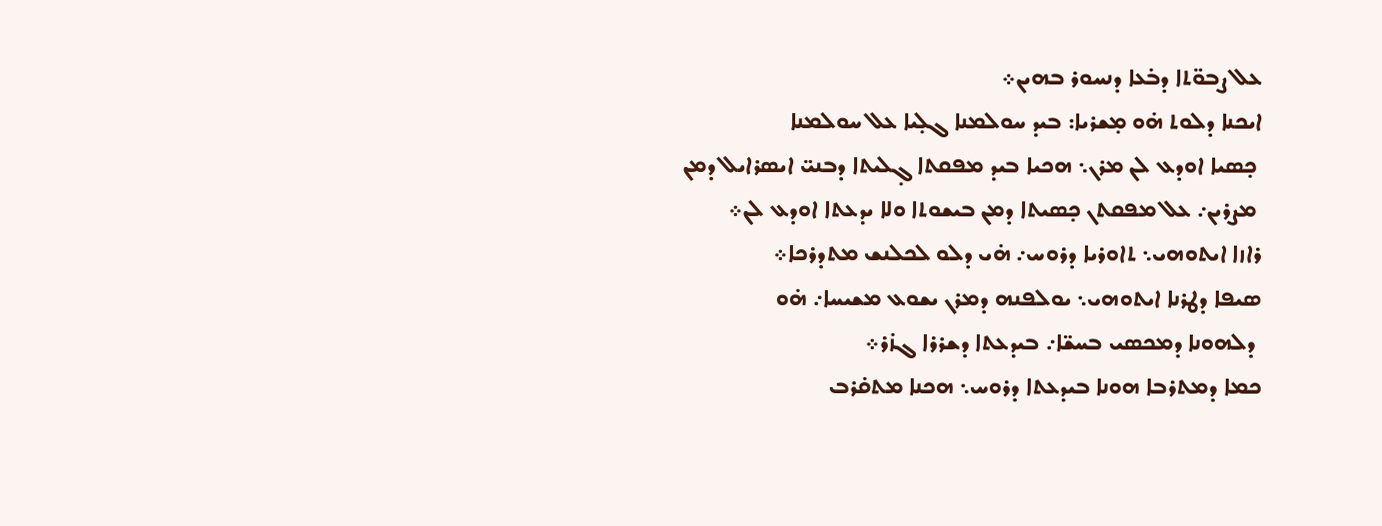ܥܠ ܨܒܘ̈ܬܐ ܕܒ̇ܥܐ ܕܢܚܘܪ ܒܗܝܢ܀
ܐܝܟܢܐ ܕܠܘܬ ܗ̇ܘ ܡ̣ܫܪܝܐ: ܒܝܕ ܚܘܠܡܢܐ ܓܠ̣ܝܐ ܥܠ ܚܘܠܡܢܐ
 ܟ̣ܣܝܐ ܐܘܕܥ ܠܢ ܡܪܢ܆ ܗܟܝܐ ܒܝܕ ܡܦܩܬܐ ܓ̣ܠܝܬܐ ܕܒܢܝ̈ ܐܝܣܪܐܝܠ ܕܡܢ
 ܡܨܪܝܢ܇ ܥܠ ܡܦܩܬܢ ܟ̣ܣܝܬܐ ܕܡܢ ܒܝܫܘܬܐ ܘܠܐ ܝܕܥܬܐ ܐܘܕܥ ܠܢ܀
ܪܐܙܐ ܐܝܬܘܗܝ܆ ܬܐܘܪܝܐ ܕܪܘܚ܇ ܗ̇ܝ ܕܠܘ ܠܟܠܢܫ ܡܬܕܪܟܐ܀
ܣܝܦܐ ܕܛܪܢܐ ܐܝܬܘܗܝ܆ ܝܘܠܦܢܗ ܕܡܪܢ ܝܫܘܥ ܡܫܝܚܐ܇ ܗ̇ܘ
 ܕܠܗܘܢܐ ܕܡܟܣܝ ܒܚܫ̈ܐ܇ ܒܝܕܥܬܐ ܕܫܪܪܐ ܓܙ̇ܪ܀
ܟܡܐ ܕܡܬܪܒܐ ܗܘܢܐ ܒܝܕܥܬܐ ܕܪܘܚ܆ ܗܟܢܐ ܡܬܩ̇ܪܒ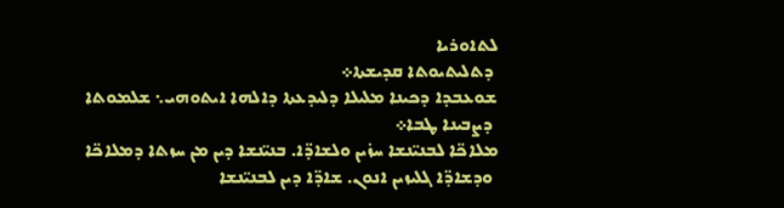ܠܬܐܘܪܝܐ
 ܕܬܠܝܬܝܘܬܐ ܩܕܝܫܬܐ܀
ܫܘܥܒܕܐ ܕܟܝܢܐ ܡܠܝܠܐ ܕܠܝܕܥܬܐ ܕܐܠܗܐ ܐܝܬܘܗܝ܆ ܫܠܡܘܬܐ
 ܕܨܒܝܢܐ ܛܒܐ܀
ܡܠܐܟ̈ܐ ܠܒܢܝ̈ܢܫܐ ܚܙ̇ܝܢ ܘܠܫܐܕ̈ܐ. ܒܢܝ̈ܢܫܐ ܕܝܢ ܡܢ ܚܙܬܐ ܕܡܠܐܟ̈ܐ
 ܘܕܫܐܕ̈ܐ ܓܠܝܙܝܢ ܐܢܘܢ. ܫܐܕ̈ܐ ܕܝܢ ܠܒܢܝ̈ܢܫܐ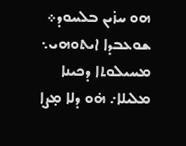ܗܘ ܚܙ̇ܝܢ ܒܠܚܘܕ܀
ܫܘܥܒܕܐ ܐܝܬܘܗܝ܆ ܡܚܝܠܘܬܐ ܕܟܝܢܐ ܡܠܝܠܐ܇ ܗ̇ܘ ܕܠܐ ܡ̣ܨܐ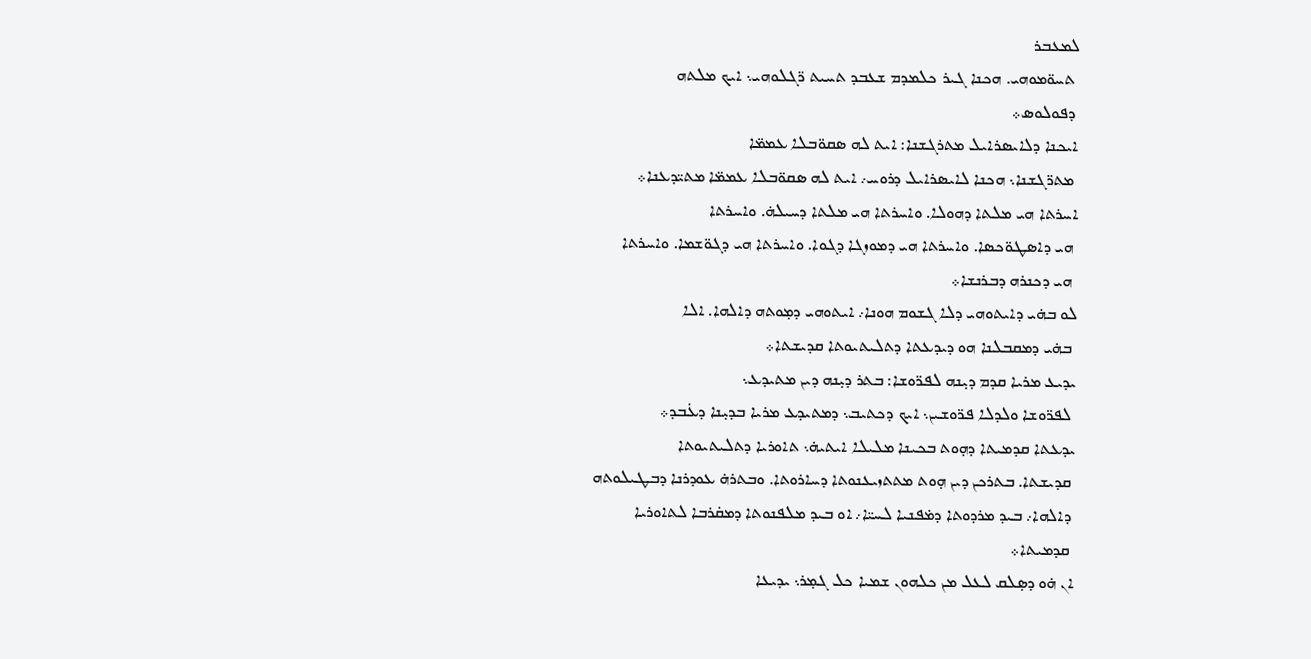ܠܡܥܒܪ
 ܬܚܘ̈ܡܘܗܝ. ܗܟܢܐ ܓܝܪ ܟܠܡܕܡ ܫܥܒܕ ܬܚܝܬ ܪ̈ܓܠܘܗܝ܆ ܐܝܟ ܡܠܬܗ
 ܕܦܘܠܘܣ܀
ܐܝܟܢܐ ܕܠܐܝܣܪܐܝܠ ܡܬܪܓܫܢܐ: ܐܝܬ ܠܗ ܣܩܘ̈ܒܠܐ ܥܡܡ̈ܐ
 ܡܬܪ̈ܓܫܢܐ܆ ܗܟܢܐ ܠܐܝܣܪܐܝܠ ܕܪܘܚ܇ ܐܝܬ ܠܗ ܣܩܘ̈ܒܠܐ ܥܡܡ̈ܐ ܡܬܝ̈ܕܥܢܐ܀
ܐܚܪܬܐ ܗܝ ܡܠܬܐ ܕܗܘܠܐ. ܘܐܚܪܬܐ ܗܝ ܡܠܬܐ ܕܚܝܠܗ̇. ܘܐܚܪܬܐ
 ܗܝ ܕܐܣܛܘ̈ܟܣܐ. ܘܐܚܪܬܐ ܗܝ ܕܡܘܙܓܐ ܕܓܘܐ. ܘܐܚܪܬܐ ܗܝ ܕܓܘ̈ܫܡܐ. ܘܐܚܪܬܐ
 ܗܝ ܕܟܢܪܗ ܕܒܪܢܫܐ܀
ܠܘ ܒܗ̇ܝ ܕܐܝܬܘܗܝ ܕܠܐ ܓܫܘܡ ܗܘܢܐ܇ ܐܝܬܘܗܝ ܕܡ̣ܘܬܗ ܕܐܠܗܐ. ܐܠܐ
 ܒܗ̇ܝ ܕܡܩܒܠܢܐ ܗܘ ܕܝܕܥܬܐ ܕܬܠܝܬܝܘܬܐ ܩܕܝܫܬܐ܀
ܝܕܝܥ ܡܪܝܐ ܩܕܡ ܕܝ̣ܢܗ ܠܦܪ̈ܘܫܐ: ܒܬܪ ܕܝ̣ܢܗ ܕܝܢ ܡܬܝܕܥ܆
 ܠܦܪ̈ܘܫܐ ܘܠܕܠܐ ܦܪ̈ܘܫܝܢ܆ ܐܝܟ ܕܟܬܝܒ܆ ܕܡܬܝܕܥ ܡܪܝܐ ܒܕܝ̣ܢܐ ܕܥ̇ܒܕ܀
ܝܕܥܬܐ ܩܕܡܝܬܐ ܕܗ̣ܘܬ ܒܟܝܢܐ ܡܠܝܠܐ ܐܝܬܝܗ̇܆ ܬܐܘܪܝܐ ܕܬܠܝܬܝܘܬܐ
 ܩܕܝܫܬܐ. ܒܬܪܟܢ ܕܝܢ ܗ̣ܘܬ ܡܬܬܙܝܥܢܘܬܐ ܕܚܐܪܘܬܐ. ܘܒܬܪܗ̇ ܥܘܕܪܢܐ ܕܒܛܝܠܘܬܗ
 ܕܐܠܗܐ܇ ܒܝܕ ܡܪܕܘܬܐ ܕܡ̇ܦܢܝܐ ܠܚܝ̈ܐ܇ ܐܘ ܒܝܕ ܡܠܦܢܘܬܐ ܕܡܩ̇ܪܒܐ ܠܬܐܘܪܝܐ
 ܩܕܡܝܬܐ܀
ܐܢ ܗ̇ܘ ܕܣ̣ܠܩ ܠܥܠ ܡܢ ܟܠܗܘܢ ܫܡܝܐ ܟܠ ܓܡ̣ܪ܆ ܝܕܝܥܐ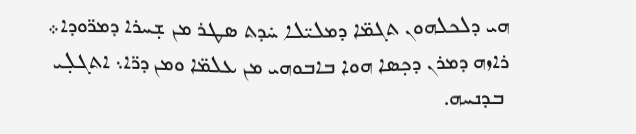ܗܝ ܕܠܟܠܗܘܢ ܬܓܡ̈ܐ ܕܡܠܝ̈ܠܐ ܚ̇ܕܬ ܣܛܪ ܡܢ ܫ̣ܚܪܐ ܕܡܪ̈ܘܕܐ܀
ܪܐܙܗ ܕܡܪܢ ܕܟ̣ܣܐ ܗܘܐ ܒܐܒܘܗܝ ܡܢ ܥܠܡ̈ܐ ܘܡܢ ܕܪ̈ܐ܆ ܐܬܓܠ̣ܝ
 ܒܕܢܚܗ.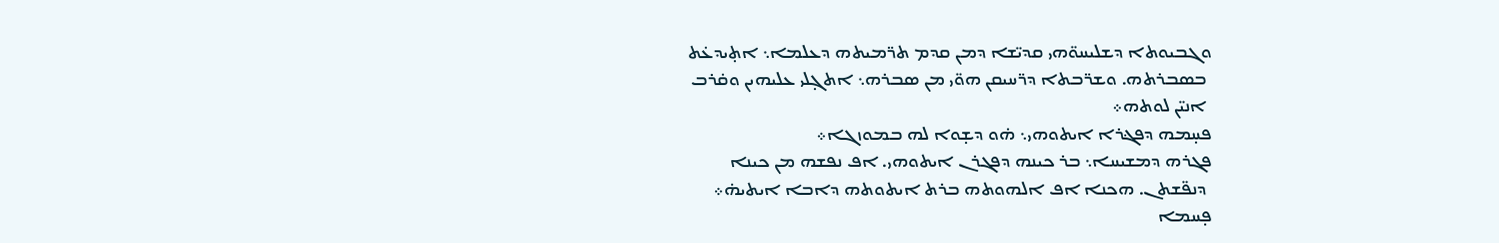ܘܓܒܝܘܬܐ ܕܫܠܝܚܘ̈ܗܝ ܩܕܝ̈ܫܐ ܕܡܢ ܩܕܡ ܬܪ̈ܡܝܬܗ ܕܥܠܡܐ܆ ܐܬ̣ܝܕܥ̇ܬ
 ܒܣܒܪܬܗ. ܘܫܪ̈ܒܬܐ ܕܪ̈ܚܝܩܢ ܗܘ̈ܝ ܡܢ ܣܒܪܗ܆ ܐܬܓ̣ܠܝ ܥܠܝܗܝܢ ܘܩ̇ܪܒ
 ܐܢܝ̈ܢ ܠܘܬܗ܀
ܦܚ̣ܡܗ ܕܦܔܪܐ ܐܝܬܘܗܝ܆ ܗ̇ܘ ܕܫ̣ܘܐ ܠܗ ܒܡܘܙܓܐ܀
ܦܓܪܗ ܕܡܫܝܚܐ܆ ܒܪ ܟܝܢܗ ܕܦܓܪܢ ܐܝܬܘܗܝ. ܐܦ ܢܦܫܗ ܡܢ ܟܝܢܐ
 ܕܢܦ̈ܫܬܢ. ܗܟܢܐ ܐܦ ܐܠܗܘܬܗ ܒܪܬ ܐܝܬܘܬܗ ܕܐܒܐ ܐܝܬܝܗ̇܀
ܦ̣ܚܡܐ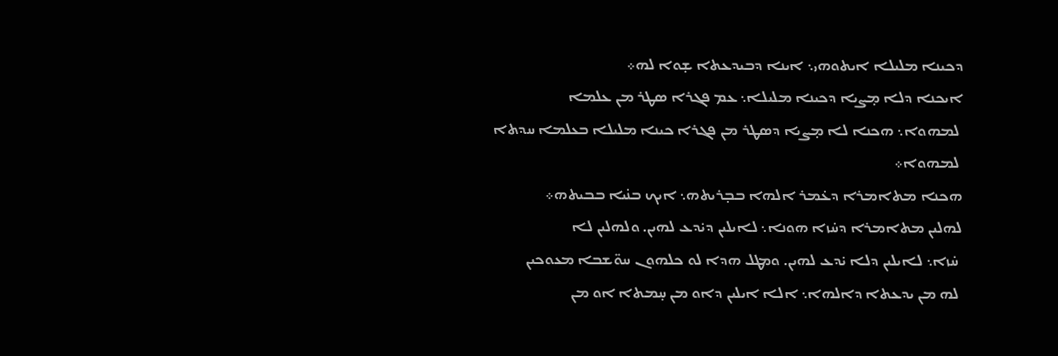ܕܟܝܢܐ ܡܠܝܠܐ ܐܝܬܘܗܝ܆ ܐܝܢܐ ܕܒܝܕܥܬܐ ܫ̣ܘܐ ܠܗ܀
ܐܝܟܢܐ ܕܠܐ ܡ̣ܨܝܐ ܕܟܝܢܐ ܡܠܝܠܐ܆ ܥܡ ܦܓܪܐ ܣܛܪ ܡܢ ܥܠܡܐ
 ܠܡܗܘܐ܆ ܗܟܢܐ ܠܐ ܡ̣ܨܝܐ ܕܣܛܪ ܡܢ ܦܓܪܐ ܟܝܢܐ ܡܠܝܠܐ ܒܥܠܡܐ ܚܕܬܐ
 ܠܡܗܘܐ܀
ܗܟܢܐ ܡܬܐܡܪܐ ܕܥ̇ܡܪ ܐܠܗܐ ܒܒ̣ܪܝܬܗ܆ ܐܝܟ ܒܢ̇ܝܐ ܒܒܝܬܗ܀
ܠܗܠܝܢ ܡܬܐܡܪܐ ܕܚ̇ܙܐ ܗܘܢܐ܆ ܠܐܝܠܝܢ ܕܝ̇ܕܥ ܠܗܝܢ. ܘܠܗܠܝܢ ܠܐ
 ܚ̇ܙܐ܆ ܠܐܝܠܝܢ ܕܠܐ ܝ̇ܕܥ ܠܗܝܢ. ܘܡܛܠ ܗܕܐ ܠܘ ܟܠܗܘܢ ܚܘ̈ܫܒܐ ܡܥܘܟܝܢ
 ܠܗ ܡܢ ܝܕܥܬܐ ܕܐܠܗܐ܆ ܐܠܐ ܐܝܠܝܢ ܕܐܘ ܡܢ ܚ̣ܡܬܐ ܐܘ ܡܢ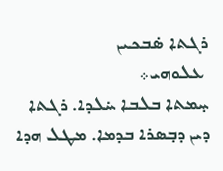ܪܓܬܐ ܣ̇ܒܟܝܢ
 ܥܠܘܗܝ܀
ܚ̣ܡܬܐ ܒܠܒܐ ܚ̇ܠܕܐ. ܪܓܬܐ ܕܝܢ ܕܒ̣ܣܪܐ ܒܕܡܐ. ܡܛܠ ܗܕܐ